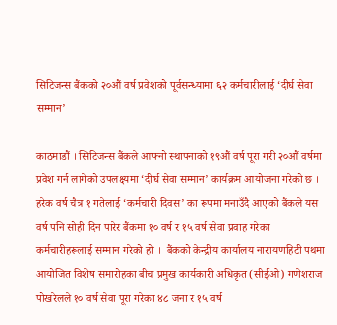सिटिजन्स बैंकको २०औं वर्ष प्रवेशको पूर्वसन्ध्यामा ६२ कर्मचारीलाई ‘दीर्घ सेवा सम्मान’

काठमाडौं । सिटिजन्स बैंकले आफ्नो स्थापनाको १९औं वर्ष पूरा गरी २०औं वर्षमा प्रवेश गर्न लागेको उपलक्ष्यमा ‘दीर्घ सेवा सम्मान’ कार्यक्रम आयोजना गरेको छ ।  हरेक वर्ष चैत्र १ गतेलाई ‘कर्मचारी दिवस’ का रूपमा मनाउँदै आएको बैंकले यस वर्ष पनि सोही दिन पारेर बैंकमा १० वर्ष र १५ वर्ष सेवा प्रवाह गरेका कर्मचारीहरूलाई सम्मान गरेको हो ।  बैंकको केन्द्रीय कार्यालय नारायणहिटी पथमा आयोजित विशेष समारोहका बीच प्रमुख कार्यकारी अधिकृत (सीईओ) गणेशराज पोखरेलले १० वर्ष सेवा पूरा गरेका ४८ जना र १५ वर्ष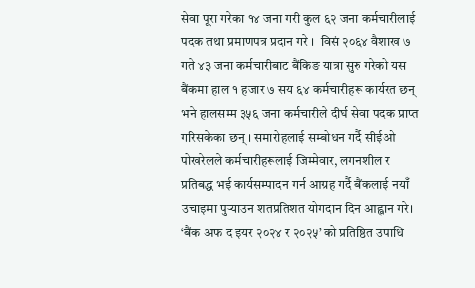सेवा पूरा गरेका १४ जना गरी कुल ६२ जना कर्मचारीलाई पदक तथा प्रमाणपत्र प्रदान गरे ।  विसं २०६४ वैशाख ७ गते ४३ जना कर्मचारीबाट बैंकिङ यात्रा सुरु गरेको यस बैंकमा हाल १ हजार ७ सय ६४ कर्मचारीहरू कार्यरत छन् भने हालसम्म ३५६ जना कर्मचारीले दीर्घ सेवा पदक प्राप्त गरिसकेका छन् । समारोहलाई सम्बोधन गर्दै सीईओ पोखरेलले कर्मचारीहरूलाई जिम्मेवार, लगनशील र प्रतिबद्ध भई कार्यसम्पादन गर्न आग्रह गर्दै बैंकलाई नयाँ उचाइमा पुर्‍याउन शतप्रतिशत योगदान दिन आह्वान गरे। ‘बैंक अफ द इयर २०२४ र २०२५’ को प्रतिष्ठित उपाधि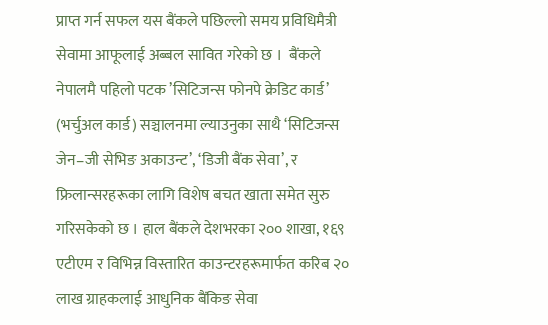प्राप्त गर्न सफल यस बैंकले पछिल्लो समय प्रविधिमैत्री सेवामा आफूलाई अब्बल सावित गरेको छ ।  बैंकले नेपालमै पहिलो पटक ’सिटिजन्स फोनपे क्रेडिट कार्ड’ (भर्चुअल कार्ड) सञ्चालनमा ल्याउनुका साथै ‘सिटिजन्स जेन–जी सेभिङ अकाउन्ट’, ‘डिजी बैंक सेवा’, र फ्रिलान्सरहरूका लागि विशेष बचत खाता समेत सुरु गरिसकेको छ । हाल बैंकले देशभरका २०० शाखा, १६९ एटीएम र विभिन्न विस्तारित काउन्टरहरूमार्फत करिब २० लाख ग्राहकलाई आधुनिक बैंकिङ सेवा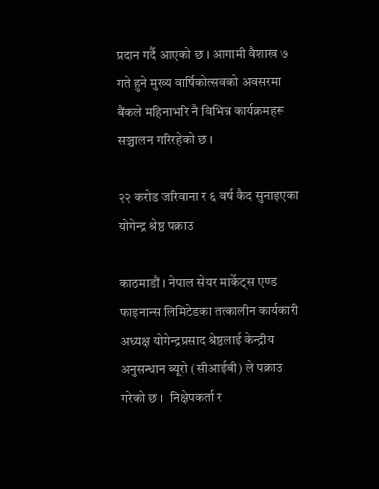प्रदान गर्दै आएको छ । आगामी वैशाख ७ गते हुने मुख्य वार्षिकोत्सवको अवसरमा बैंकले महिनाभरि नै विभिन्न कार्यक्रमहरू सञ्चालन गरिरहेको छ ।

२२ करोड जरिवाना र ६ वर्ष कैद सुनाइएका योगेन्द्र श्रेष्ठ पक्राउ‍

काठमाडौं । नेपाल सेयर मार्केट्स एण्ड फाइनान्स लिमिटेडका तत्कालीन कार्यकारी अध्यक्ष योगेन्द्रप्रसाद श्रेष्ठलाई केन्द्रीय अनुसन्धान ब्यूरो (सीआईबी) ले पक्राउ गरेको छ ।  निक्षेपकर्ता र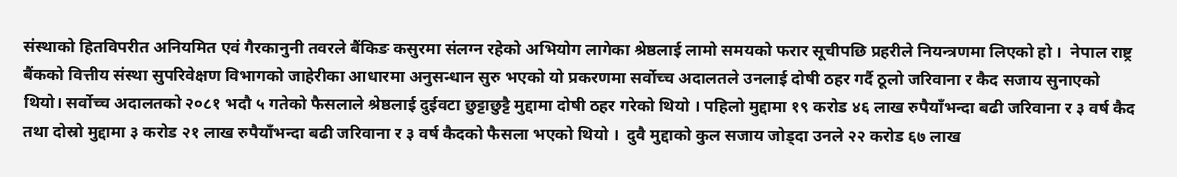संस्थाको हितविपरीत अनियमित एवं गैरकानुनी तवरले बैंकिङ कसुरमा संलग्न रहेको अभियोग लागेका श्रेष्ठलाई लामो समयको फरार सूचीपछि प्रहरीले नियन्त्रणमा लिएको हो ।  नेपाल राष्ट्र बैंकको वित्तीय संस्था सुपरिवेक्षण विभागको जाहेरीका आधारमा अनुसन्धान सुरु भएको यो प्रकरणमा सर्वोच्च अदालतले उनलाई दोषी ठहर गर्दै ठूलो जरिवाना र कैद सजाय सुनाएको थियो। सर्वोच्च अदालतको २०८१ भदौ ५ गतेको फैसलाले श्रेष्ठलाई दुईवटा छुट्टाछुट्टै मुद्दामा दोषी ठहर गरेको थियो । पहिलो मुद्दामा १९ करोड ४६ लाख रुपैयाँभन्दा बढी जरिवाना र ३ वर्ष कैद तथा दोस्रो मुद्दामा ३ करोड २१ लाख रुपैयाँभन्दा बढी जरिवाना र ३ वर्ष कैदको फैसला भएको थियो ।  दुवै मुद्दाको कुल सजाय जोड्दा उनले २२ करोड ६७ लाख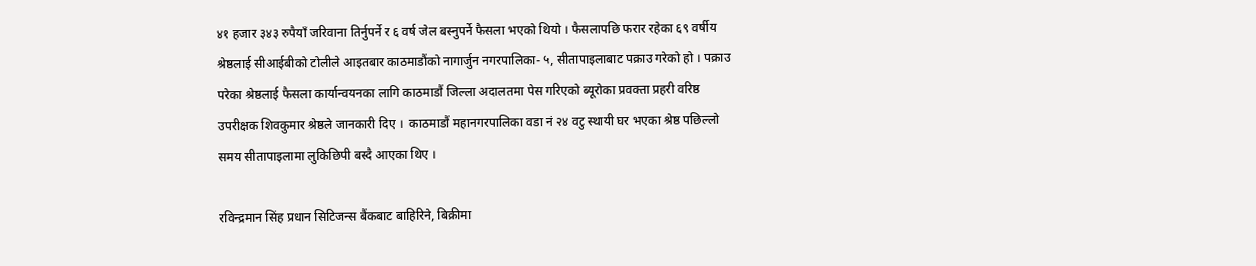४१ हजार ३४३ रुपैयाँ जरिवाना तिर्नुपर्ने र ६ वर्ष जेल बस्नुपर्ने फैसला भएको थियो । फैसलापछि फरार रहेका ६९ वर्षीय श्रेष्ठलाई सीआईबीको टोलीले आइतबार काठमाडौंको नागार्जुन नगरपालिका- ५, सीतापाइलाबाट पक्राउ गरेको हो । पक्राउ परेका श्रेष्ठलाई फैसला कार्यान्वयनका लागि काठमाडौं जिल्ला अदालतमा पेस गरिएको ब्यूरोका प्रवक्ता प्रहरी वरिष्ठ उपरीक्षक शिवकुमार श्रेष्ठले जानकारी दिए ।  काठमाडौं महानगरपालिका वडा नं २४ वटु स्थायी घर भएका श्रेष्ठ पछिल्लो समय सीतापाइलामा लुकिछिपी बस्दै आएका थिए ।

रविन्द्रमान सिंह प्रधान सिटिजन्स बैंकबाट बाहिरिने, बिक्रीमा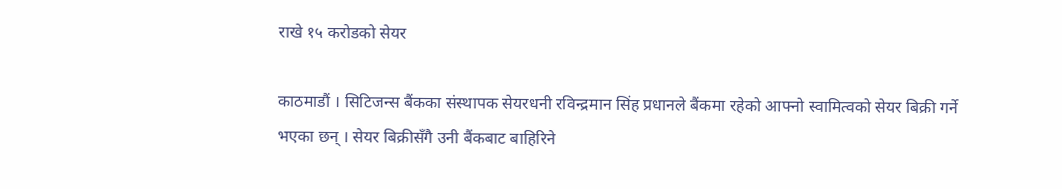राखे १५ करोडको सेयर

काठमाडौं । सिटिजन्स बैंकका संस्थापक सेयरधनी रविन्द्रमान सिंह प्रधानले बैंकमा रहेको आफ्नो स्वामित्वको सेयर बिक्री गर्ने भएका छन् । सेयर बिक्रीसँगै उनी बैंकबाट बाहिरिने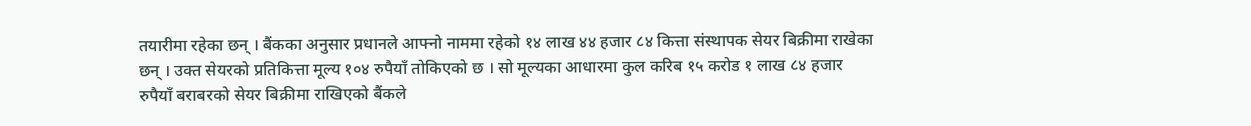तयारीमा रहेका छन् । बैंकका अनुसार प्रधानले आफ्नो नाममा रहेको १४ लाख ४४ हजार ८४ कित्ता संस्थापक सेयर बिक्रीमा राखेका छन् । उक्त सेयरको प्रतिकित्ता मूल्य १०४ रुपैयाँ तोकिएको छ । सो मूल्यका आधारमा कुल करिब १५ करोड १ लाख ८४ हजार रुपैयाँ बराबरको सेयर बिक्रीमा राखिएको बैंकले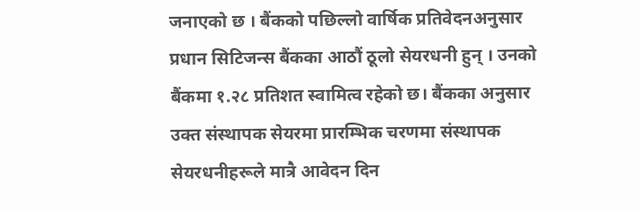जनाएको छ । बैंकको पछिल्लो वार्षिक प्रतिवेदनअनुसार प्रधान सिटिजन्स बैंकका आठौं ठूलो सेयरधनी हुन् । उनको बैंकमा १.२८ प्रतिशत स्वामित्व रहेको छ। बैंकका अनुसार उक्त संस्थापक सेयरमा प्रारम्भिक चरणमा संस्थापक सेयरधनीहरूले मात्रै आवेदन दिन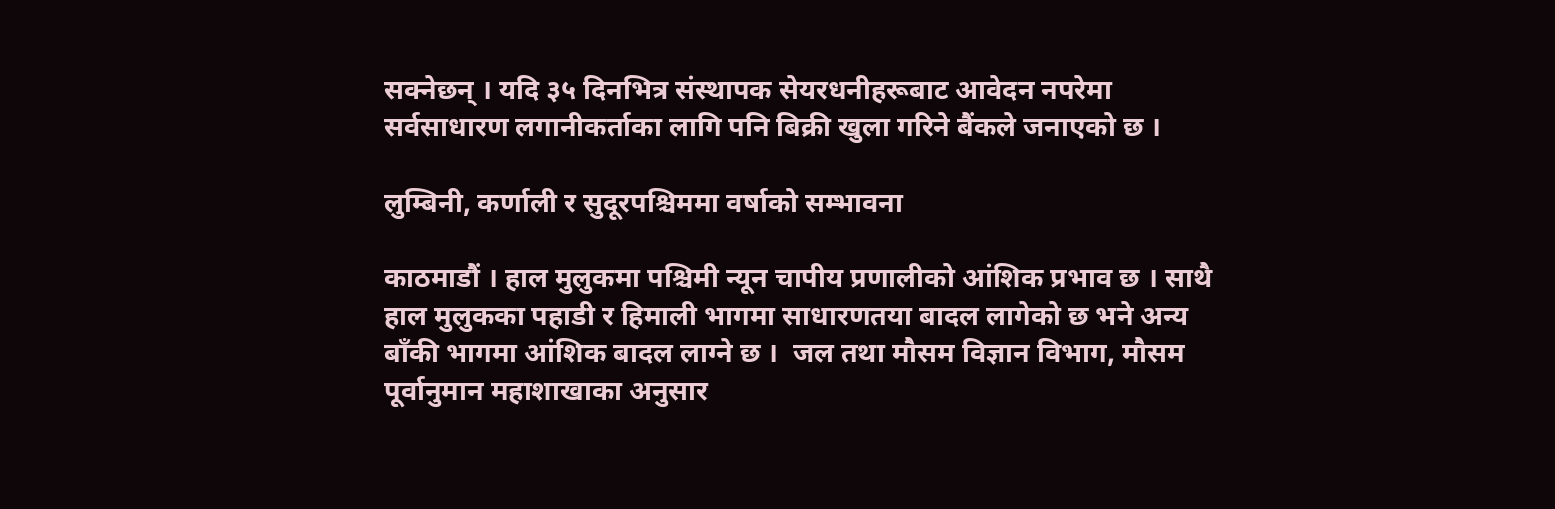सक्नेछन् । यदि ३५ दिनभित्र संस्थापक सेयरधनीहरूबाट आवेदन नपरेमा सर्वसाधारण लगानीकर्ताका लागि पनि बिक्री खुला गरिने बैंकले जनाएको छ ।

लुम्बिनी, कर्णाली र सुदूरपश्चिममा वर्षाको सम्भावना

काठमाडौं । हाल मुलुकमा पश्चिमी न्यून चापीय प्रणालीको आंशिक प्रभाव छ । साथै हाल मुलुकका पहाडी र हिमाली भागमा साधारणतया बादल लागेको छ भने अन्य बाँकी भागमा आंशिक बादल लाग्ने छ ।  जल तथा मौसम विज्ञान विभाग, मौसम पूर्वानुमान महाशाखाका अनुसार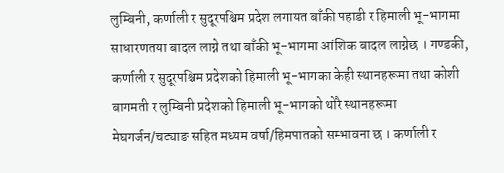लुम्बिनी, कर्णाली र सुदूरपश्चिम प्रदेश लगायत बाँकी पहाडी र हिमाली भू-भागमा  साधारणतया बादल लाग्ने तथा बाँकी भू-भागमा आंशिक बादल लाग्नेछ । गण्डकी, कर्णाली र सुदूरपश्चिम प्रदेशको हिमाली भू-भागका केही स्थानहरूमा तथा कोशी बागमती र लुम्बिनी प्रदेशको हिमाली भू-भागको थोरै स्थानहरूमा मेघगर्जन/चट्याङ सहित मध्यम वर्षा/हिमपातको सम्भावना छ । कर्णाली र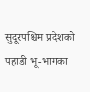सुदूरपश्चिम प्रदेशको पहाडी भू-भागका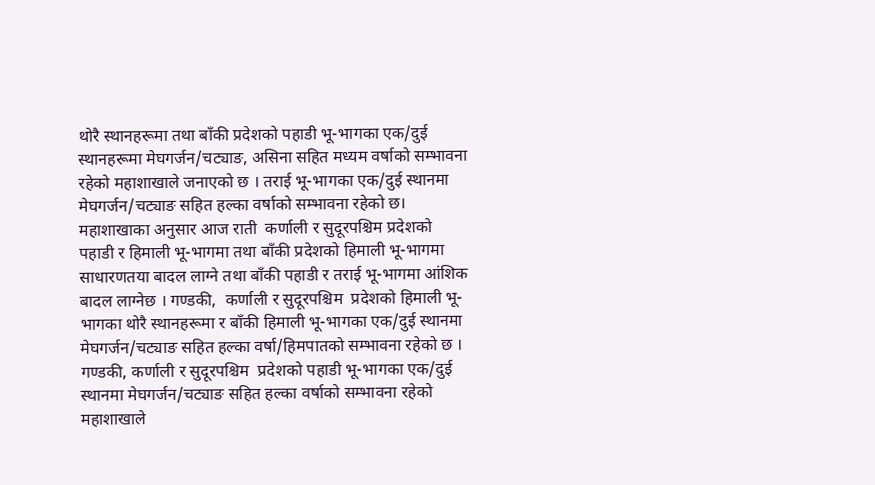थोरै स्थानहरूमा तथा बाँकी प्रदेशको पहाडी भू-भागका एक/दुई स्थानहरूमा मेघगर्जन/चट्याङ, असिना सहित मध्यम वर्षाको सम्भावना रहेको महाशाखाले जनाएको छ । तराई भू-भागका एक/दुई स्थानमा मेघगर्जन/चट्याङ सहित हल्का वर्षाको सम्भावना रहेको छ।  महाशाखाका अनुसार आज राती  कर्णाली र सुदूरपश्चिम प्रदेशको पहाडी र हिमाली भू-भागमा तथा बाँकी प्रदेशको हिमाली भू-भागमा साधारणतया बादल लाग्ने तथा बाँकी पहाडी र तराई भू-भागमा आंशिक बादल लाग्नेछ । गण्डकी,  कर्णाली र सुदूरपश्चिम  प्रदेशको हिमाली भू-भागका थोरै स्थानहरूमा र बाँकी हिमाली भू-भागका एक/दुई स्थानमा मेघगर्जन/चट्याङ सहित हल्का वर्षा/हिमपातको सम्भावना रहेको छ । गण्डकी, कर्णाली र सुदूरपश्चिम  प्रदेशको पहाडी भू-भागका एक/दुई स्थानमा मेघगर्जन/चट्याङ सहित हल्का वर्षाको सम्भावना रहेको महाशाखाले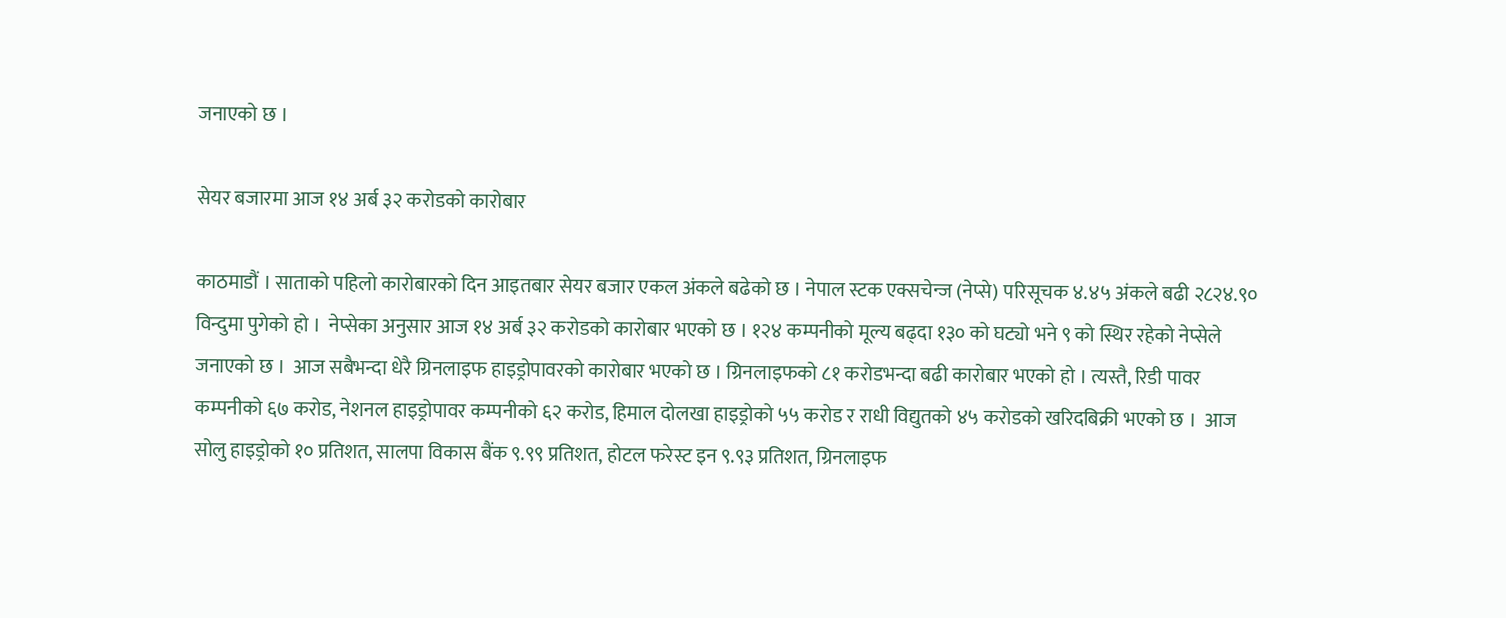जनाएको छ ।

सेयर बजारमा आज १४ अर्ब ३२ करोडको कारोबार

काठमाडौं । साताको पहिलो कारोबारको दिन आइतबार सेयर बजार एकल अंकले बढेको छ । नेपाल स्टक एक्सचेन्ज (नेप्से) परिसूचक ४.४५ अंकले बढी २८२४.९० विन्दुमा पुगेको हो ।  नेप्सेका अनुसार आज १४ अर्ब ३२ करोडको कारोबार भएको छ । १२४ कम्पनीको मूल्य बढ्दा १३० को घट्यो भने ९ को स्थिर रहेको नेप्सेले जनाएको छ ।  आज सबैभन्दा धेरै ग्रिनलाइफ हाइड्रोपावरको कारोबार भएको छ । ग्रिनलाइफको ८१ करोडभन्दा बढी कारोबार भएको हो । त्यस्तै, रिडी पावर कम्पनीको ६७ करोड, नेशनल हाइड्रोपावर कम्पनीको ६२ करोड, हिमाल दोलखा हाइड्रोको ५५ करोड र राधी विद्युतको ४५ करोडको खरिदबिक्री भएको छ ।  आज सोलु हाइड्रोको १० प्रतिशत, सालपा विकास बैंक ९.९९ प्रतिशत, होटल फरेस्ट इन ९.९३ प्रतिशत, ग्रिनलाइफ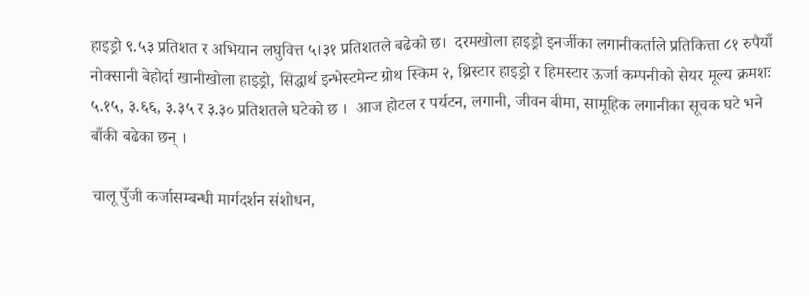हाइड्रो ९.५३ प्रतिशत र अभियान लघुवित्त ५।३१ प्रतिशतले बढेको छ।  दरमखोला हाइड्रो इनर्जीका लगानीकर्ताले प्रतिकित्ता ८१ रुपैयाँ नोक्सानी बेहोर्दा खानीखोला हाइड्रो, सिद्धार्थ इन्भेस्टमेन्ट ग्रोथ स्किम २, थ्रिस्टार हाइड्रो र हिमस्टार ऊर्जा कम्पनीको सेयर मूल्य क्रमशः ५.१५, ३.६६, ३.३५ र ३.३० प्रतिशतले घटेको छ ।  आज होटल र पर्यटन, लगानी, जीवन बीमा, सामूहिक लगानीका सूचक घटे भने बाँकी बढेका छन् ।

चालू पुँजी कर्जासम्बन्धी मार्गदर्शन संशोधन,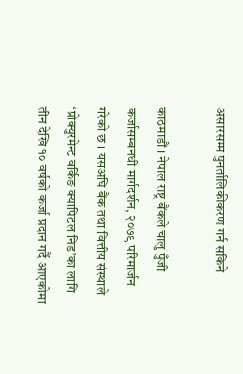असारसम्म पुनर्तालिकीकरण गर्न सकिने

काठमाडौं । नेपाल राष्ट्र बैंकले चालु पुँजी कर्जासम्बनधी मार्गदर्शन, २०७९ परिमार्जन गरेको छ । यसअघि बैंक तथा वित्तीय संस्थाले ‘प्रोक्युरमेन्ट वर्किङ क्यापिटल निड’का लागि तीन देखि १० वर्षको कर्जा प्रदान गर्दै आएकोमा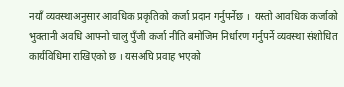नयाँ व्यवस्थाअनुसार आवधिक प्रकृतिको कर्जा प्रदान गर्नुपर्नेछ ।  यस्तो आवधिक कर्जाको भुक्तानी अवधि आफ्नो चालु पुँजी कर्जा नीति बमोजिम निर्धारण गर्नुपर्ने व्यवस्था संशोधित कार्यविधिमा राखिएको छ । यसअघि प्रवाह भएको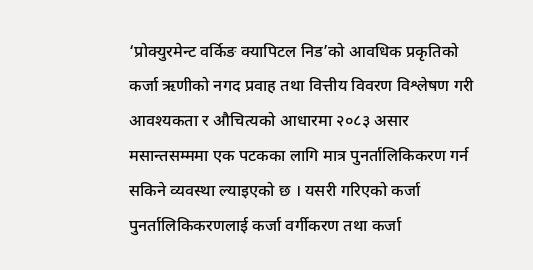‘प्रोक्युरमेन्ट वर्किङ क्यापिटल निड’को आवधिक प्रकृतिको कर्जा ऋणीको नगद प्रवाह तथा वित्तीय विवरण विश्लेषण गरी आवश्यकता र औचित्यको आधारमा २०८३ असार मसान्तसम्ममा एक पटकका लागि मात्र पुनर्तालिकिकरण गर्न सकिने व्यवस्था ल्याइएको छ । यसरी गरिएको कर्जा पुनर्तालिकिकरणलाई कर्जा वर्गीकरण तथा कर्जा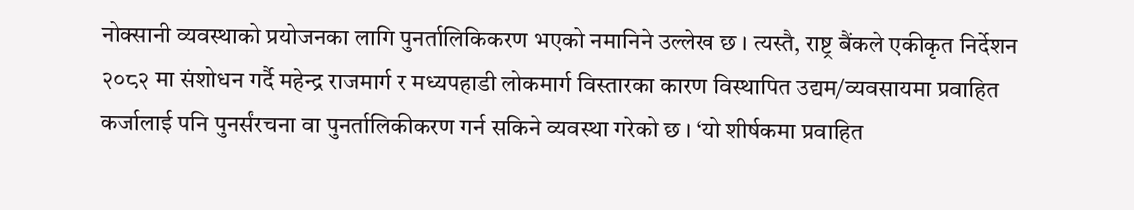नोक्सानी व्यवस्थाको प्रयोजनका लागि पुनर्तालिकिकरण भएको नमानिने उल्लेख छ । त्यस्तै, राष्ट्र बैंकले एकीकृत निर्देशन २०८२ मा संशोधन गर्दै महेन्द्र राजमार्ग र मध्यपहाडी लोकमार्ग विस्तारका कारण विस्थापित उद्यम/व्यवसायमा प्रवाहित कर्जालाई पनि पुनर्संरचना वा पुनर्तालिकीकरण गर्न सकिने व्यवस्था गरेको छ । ‘यो शीर्षकमा प्रवाहित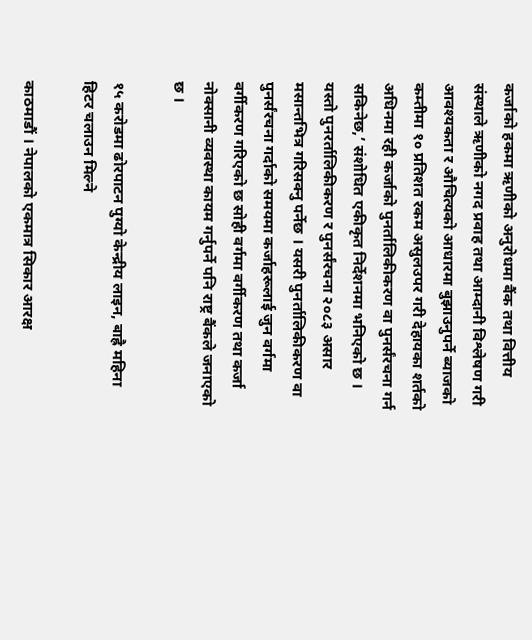कर्जाको हकमा ऋणीको अनुरोधमा बैंक तथा वित्तीय संस्थाले ऋणीको नगद प्रवाह तथा आम्दानी विश्लेषण गरी आवश्यकता र औचित्यको आधारमा बुझाउनुपर्ने ब्याजको कम्तीमा १० प्रतिशत रकम असुलउपर गरी देहायका शर्तको अधिनमा रही कर्जाको पुनर्तालिकीकरण वा पुनर्संरचना गर्न सकिनेछ,’ संशोधित एकीकृत निर्देशनमा भनिएको छ । यस्तो पुनरर्तालिकीकरण र पुनर्संरचना २०८३ असार मसान्तभित्र गरिसक्नु पर्नेछ । यसरी पुनर्तालिकीकरण वा पुनर्संरचना गर्दाको समयमा कर्जाहरूलाई जुन वर्गमा वर्गीकरण गरिएको छ सोही वर्गमा वर्गीकरण तथा कर्जा नोक्सानी व्यवस्था कायम गर्नुपर्ने पनि राष्ट्र बैंकले जनाएको छ ।

१५ करोडमा ढोरपाटन पुग्यो केन्द्रीय लाइन, बाह्रै महिना हिटर चलाउन मिल्ने

काठमाडौं । नेपालको एकमात्र सिकार आरक्ष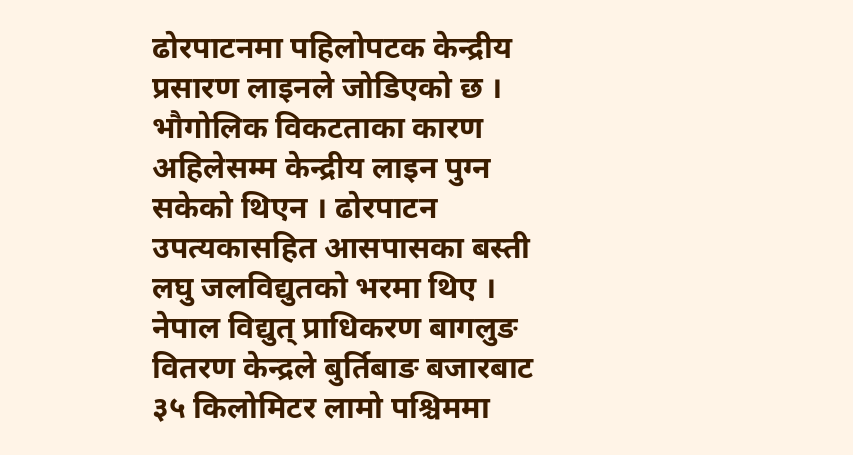ढोरपाटनमा पहिलोपटक केन्द्रीय प्रसारण लाइनले जोडिएको छ । भौगोलिक विकटताका कारण अहिलेसम्म केन्द्रीय लाइन पुग्न सकेको थिएन । ढोरपाटन उपत्यकासहित आसपासका बस्ती लघु जलविद्युतको भरमा थिए । नेपाल विद्युत् प्राधिकरण बागलुङ वितरण केन्द्रले बुर्तिबाङ बजारबाट ३५ किलोमिटर लामो पश्चिममा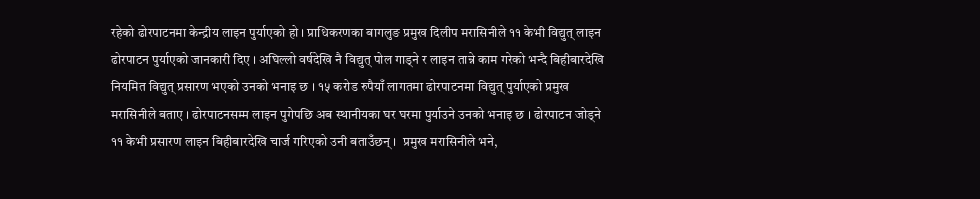रहेको ढोरपाटनमा केन्द्रीय लाइन पुर्याएको हो । प्राधिकरणका बागलुङ प्रमुख दिलीप मरासिनीले ११ केभी विद्युत् लाइन ढोरपाटन पुर्याएको जानकारी दिए । अघिल्लो वर्षदेखि नै विद्युत् पोल गाड्ने र लाइन तान्ने काम गरेको भन्दै बिहीबारदेखि नियमित विद्युत् प्रसारण भएको उनको भनाइ छ । १५ करोड रुपैयाँ लागतमा ढोरपाटनमा विद्युत् पुर्याएको प्रमुख मरासिनीले बताए । ढोरपाटनसम्म लाइन पुगेपछि अब स्थानीयका घर घरमा पुर्याउने उनको भनाइ छ । ढोरपाटन जोड्ने ११ केभी प्रसारण लाइन बिहीबारदेखि चार्ज गरिएको उनी बताउँछन् ।  प्रमुख मरासिनीले भने,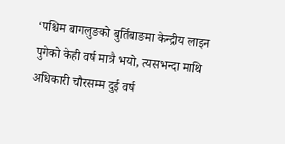‘पश्चिम बागलुङको बुर्तिबाङमा केन्द्रीय लाइन पुगेको केही वर्ष मात्रै भयो, त्यसभन्दा माथि अधिकारी चौरसम्म दुई वर्ष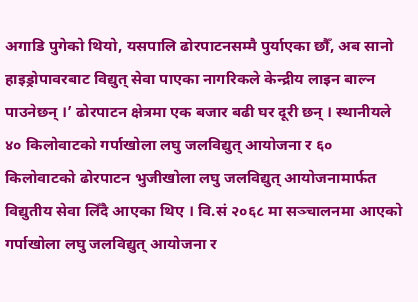अगाडि पुगेको थियो, यसपालि ढोरपाटनसम्मै पुर्याएका छौँ, अब सानो हाइड्रोपावरबाट विद्युत् सेवा पाएका नागरिकले केन्द्रीय लाइन बाल्न पाउनेछन् ।’ ढोरपाटन क्षेत्रमा एक बजार बढी घर दूरी छन् । स्थानीयले ४० किलोवाटको गर्पाखोला लघु जलविद्युत् आयोजना र ६० किलोवाटको ढोरपाटन भुजीखोला लघु जलविद्युत् आयोजनामार्फत विद्युतीय सेवा लिँदै आएका थिए । वि.सं २०६८ मा सञ्चालनमा आएको गर्पाखोला लघु जलविद्युत् आयोजना र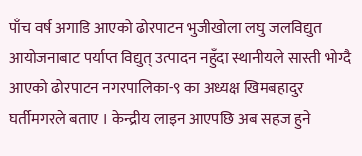पाँच वर्ष अगाडि आएको ढोरपाटन भुजीखोला लघु जलविद्युत आयोजनाबाट पर्याप्त विद्युत् उत्पादन नहुँदा स्थानीयले सास्ती भोग्दै आएको ढोरपाटन नगरपालिका-९ का अध्यक्ष खिमबहादुर घर्तीमगरले बताए । केन्द्रीय लाइन आएपछि अब सहज हुने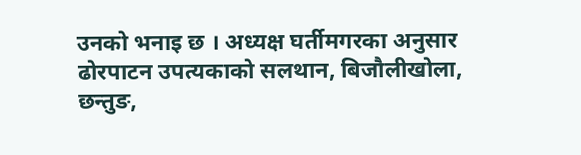उनको भनाइ छ । अध्यक्ष घर्तीमगरका अनुसार ढोरपाटन उपत्यकाको सलथान, बिजौलीखोला, छन्तुङ,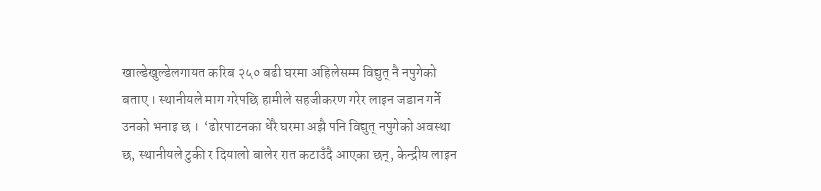खाल्डेखुल्डेलगायत करिब २५० बढी घरमा अहिलेसम्म विद्युत् नै नपुगेको बताए । स्थानीयले माग गरेपछि हामीले सहजीकरण गरेर लाइन जडान गर्ने उनको भनाइ छ ।  ‘ढोरपाटनका धेरै घरमा अझै पनि विद्युत् नपुगेको अवस्था छ, स्थानीयले टुकी र दियालो बालेर रात कटाउँदै आएका छन्, केन्द्रीय लाइन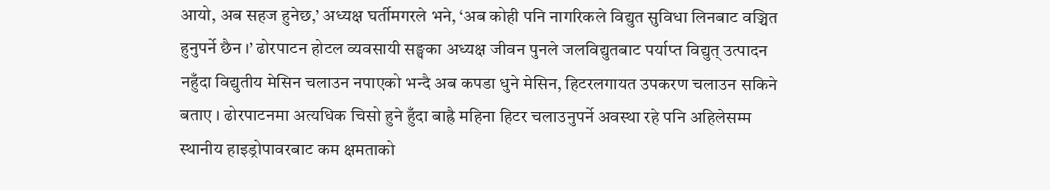आयो, अब सहज हुनेछ,’ अध्यक्ष घर्तीमगरले भने, ‘अब कोही पनि नागरिकले विद्युत सुविधा लिनबाट वञ्चित हुनुपर्ने छैन ।’ ढोरपाटन होटल व्यवसायी सङ्घका अध्यक्ष जीवन पुनले जलविद्युतबाट पर्याप्त विद्युत् उत्पादन नहुँदा विद्युतीय मेसिन चलाउन नपाएको भन्दै अब कपडा धुने मेसिन, हिटरलगायत उपकरण चलाउन सकिने बताए । ढोरपाटनमा अत्यधिक चिसो हुने हुँदा बाह्रै महिना हिटर चलाउनुपर्ने अवस्था रहे पनि अहिलेसम्म स्थानीय हाइड्रोपावरबाट कम क्षमताको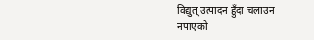विद्युत् उत्पादन हुँदा चलाउन नपाएको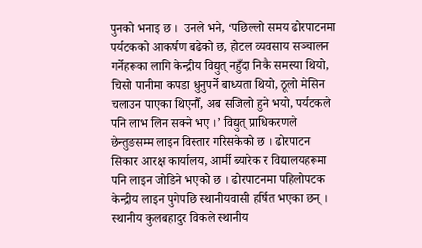पुनको भनाइ छ ।  उनले भने, ‘पछिल्लो समय ढोरपाटनमा पर्यटकको आकर्षण बढेको छ, होटल व्यवसाय सञ्चालन गर्नेहरूका लागि केन्द्रीय विद्युत् नहुँदा निकै समस्या थियो, चिसो पानीमा कपडा धुनुपर्ने बाध्यता थियो, ठूलो मेसिन चलाउन पाएका थिएनौँ, अब सजिलो हुने भयो, पर्यटकले पनि लाभ लिन सक्ने भए ।’ विद्युत् प्राधिकरणले छेन्तुङसम्म लाइन विस्तार गरिसकेको छ । ढोरपाटन सिकार आरक्ष कार्यालय, आर्मी ब्यारेक र विद्यालयहरूमा पनि लाइन जोडिने भएको छ । ढोरपाटनमा पहिलोपटक केन्द्रीय लाइन पुगेपछि स्थानीयवासी हर्षित भएका छन् । स्थानीय कुलबहादुर विकले स्थानीय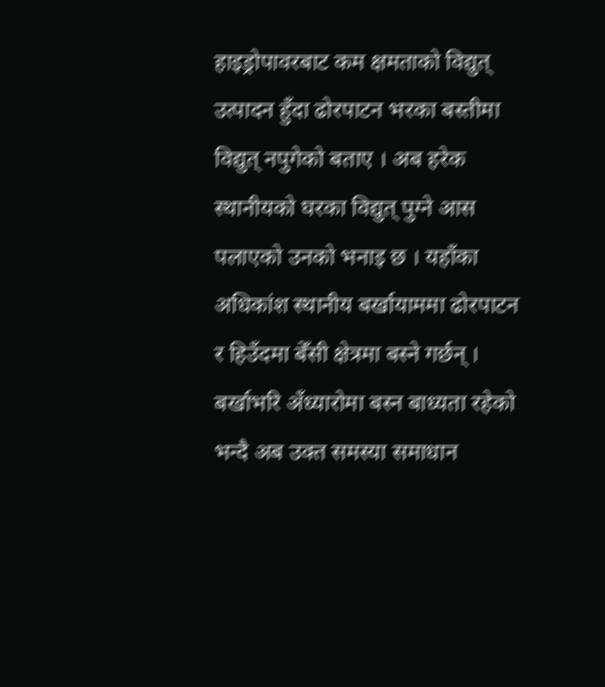हाइड्रोपावरबाट कम क्षमताको विद्युत् उत्पादन हुँदा ढोरपाटन भरका बस्तीमा विद्युत् नपुगेको बताए । अब हरेक स्थानीयको घरका विद्युत् पुग्ने आस पलाएको उनको भनाइ छ । यहाँका अधिकांश स्थानीय बर्खायाममा ढोरपाटन र हिउँदमा बेँसी क्षेत्रमा बस्ने गर्छन् । बर्खाभरि अँध्यारोमा बस्न बाध्यता रहेको भन्दै अब उक्त समस्या समाधान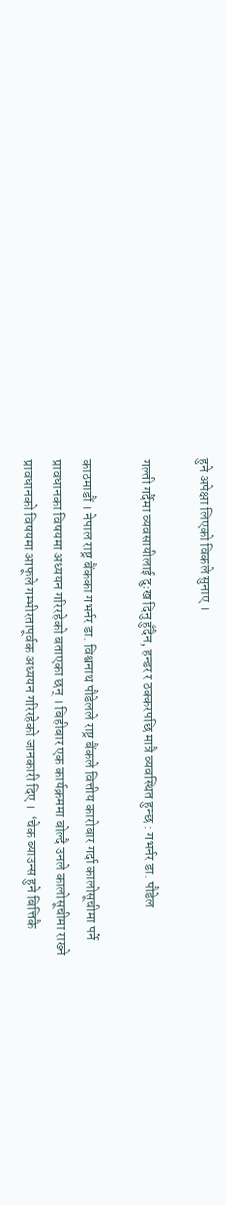हुने अपेक्षा लिएको विकले सुनाए ।

गल्ती गर्दैमा व्यवसायीलाई दुःख दिनु हुँदैन, हन्डर र ठक्करपछि मात्रै व्यवस्थित हुन्छ : गभर्नर डा. पौडेल

काठमाडौं । नेपाल राष्ट्र बैंकका गभर्नर डा. विश्वनाथ पौडेलले राष्ट्र बैंकले वित्तीय कारोबार गर्दा कालोसूचीमा पर्ने प्रावधानका विषयमा अध्ययन गरिरहेको बताएका छन् । बिहीबार एक कार्यक्रममा बोल्दै उनले कालोसूचीमा राख्ने प्रावधानको विषयमा आफूले गम्भीरतापूर्वक अध्ययन गरिरहेको जानकारी दिए ।  ‘चेक ब्याउन्स हुने बित्तिकै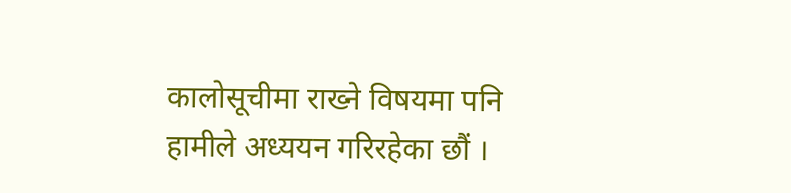कालोसूचीमा राख्ने विषयमा पनि हामीले अध्ययन गरिरहेका छौं ।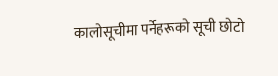कालोसूचीमा पर्नेहरूको सूची छोटो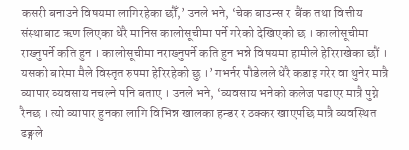कसरी बनाउने विषयमा लागिरहेका छौँ,’ उनले भने, ‘चेक बाउन्स र  बैंक तथा वित्तीय संस्थाबाट ऋण लिएका धेरै मानिस कालोसूचीमा पर्ने गरेको देखिएको छ । कालोसूचीमा राख्नुपर्ने कति हुन । कालोसूचीमा नराख्नुपर्ने कति हुन भन्ने विषयमा हामीले हेरिराखेका छौं । यसको बारेमा मैले विस्तृत रुपमा हेरिरहेको छु ।’ गभर्नर पौडेलले धेरै कडाइ गरेर वा थुनेर मात्रै व्यापार व्यवसाय नचल्ने पनि बताए । उनले भने, ‘व्यवसाय भनेको कलेज पढाएर मात्रै पुग्ने रैनछ । त्यो व्यापार हुनका लागि विभिन्न खालका हन्डर र ठक्कर खाएपछि मात्रै व्यवस्थित ढङ्गले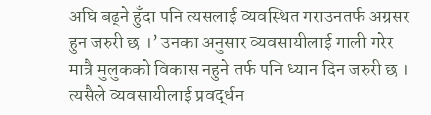अघि बढ्ने हुँदा पनि त्यसलाई व्यवस्थित गराउनतर्फ अग्रसर हुन जरुरी छ ।’ उनका अनुसार व्यवसायीलाई गाली गरेर मात्रै मुलुकको विकास नहुने तर्फ पनि ध्यान दिन जरुरी छ । त्यसैले व्यवसायीलाई प्रवर्द्धन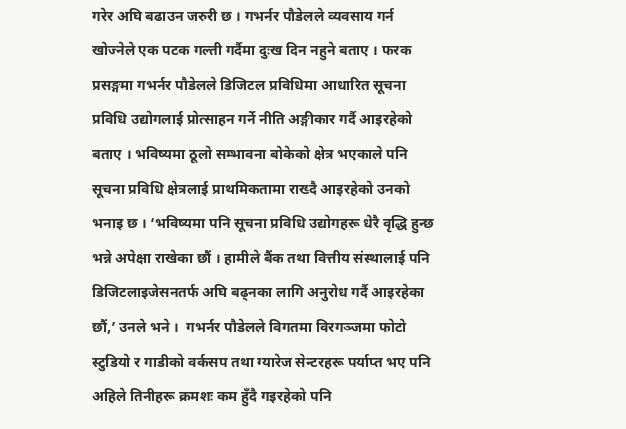गरेर अघि बढाउन जरुरी छ । गभर्नर पौडेलले व्यवसाय गर्न खोज्नेले एक पटक गल्ती गर्दैमा दुःख दिन नहुने बताए । फरक प्रसङ्गमा गभर्नर पौडेलले डिजिटल प्रविधिमा आधारित सूचना प्रविधि उद्योगलाई प्रोत्साहन गर्ने नीति अङ्गीकार गर्दै आइरहेको बताए । भविष्यमा ठूलो सम्भावना बोकेको क्षेत्र भएकाले पनि सूचना प्रविधि क्षेत्रलाई प्राथमिकतामा राख्दै आइरहेको उनको भनाइ छ । ‘भविष्यमा पनि सूचना प्रविधि उद्योगहरू धेरै वृद्धि हुन्छ भन्ने अपेक्षा राखेका छौं । हामीले बैंक तथा वित्तीय संस्थालाई पनि डिजिटलाइजेसनतर्फ अघि बढ्नका लागि अनुरोध गर्दै आइरहेका छौं,’ उनले भने ।  गभर्नर पौडेलले विगतमा विरगञ्जमा फोटो स्टुडियो र गाडीको वर्कसप तथा ग्यारेज सेन्टरहरू पर्याप्त भए पनि अहिले तिनीहरू क्रमशः कम हुँदै गइरहेको पनि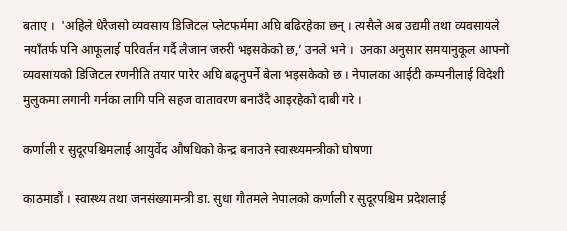बताए ।  'अहिले धेरैजसो व्यवसाय डिजिटल प्लेटफर्ममा अघि बढिरहेका छन् । त्यसैले अब उद्यमी तथा व्यवसायले नयाँतर्फ पनि आफूलाई परिवर्तन गर्दै लैजान जरुरी भइसकेको छ,’ उनले भने ।  उनका अनुसार समयानुकूल आफ्नो व्यवसायको डिजिटल रणनीति तयार पारेर अघि बढ्नुपर्ने बेला भइसकेको छ । नेपालका आईटी कम्पनीलाई विदेशी मुलुकमा लगानी गर्नका लागि पनि सहज वातावरण बनाउँदै आइरहेको दाबी गरे ।

कर्णाली र सुदूरपश्चिमलाई आयुर्वेद औषधिको केन्द्र बनाउने स्वास्थ्यमन्त्रीको घोषणा

काठमाडौं । स्वास्थ्य तथा जनसंख्यामन्त्री डा. सुधा गौतमले नेपालको कर्णाली र सुदूरपश्चिम प्रदेशलाई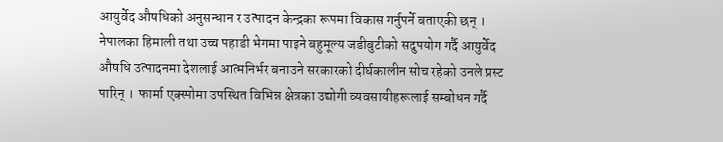आयुर्वेद औषधिको अनुसन्धान र उत्पादन केन्द्रका रूपमा विकास गर्नुपर्ने बताएकी छन् । नेपालका हिमाली तथा उच्च पहाडी भेगमा पाइने बहुमूल्य जडीबुटीको सदुपयोग गर्दै आयुर्वेद औषधि उत्पादनमा देशलाई आत्मनिर्भर बनाउने सरकारको दीर्घकालीन सोच रहेको उनले प्रस्ट पारिन् ।  फार्मा एक्स्पोमा उपस्थित विभिन्न क्षेत्रका उद्योगी व्यवसायीहरूलाई सम्बोधन गर्दै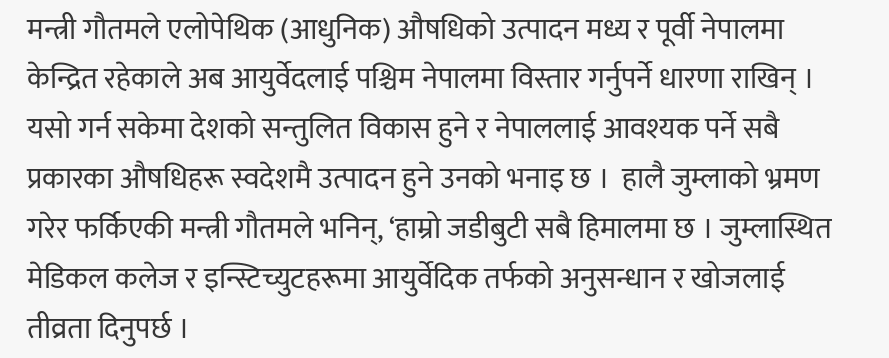मन्त्री गौतमले एलोपेथिक (आधुनिक) औषधिको उत्पादन मध्य र पूर्वी नेपालमा केन्द्रित रहेकाले अब आयुर्वेदलाई पश्चिम नेपालमा विस्तार गर्नुपर्ने धारणा राखिन् । यसो गर्न सकेमा देशको सन्तुलित विकास हुने र नेपाललाई आवश्यक पर्ने सबै प्रकारका औषधिहरू स्वदेशमै उत्पादन हुने उनको भनाइ छ ।  हालै जुम्लाको भ्रमण गरेर फर्किएकी मन्त्री गौतमले भनिन्, ‘हाम्रो जडीबुटी सबै हिमालमा छ । जुम्लास्थित मेडिकल कलेज र इन्स्टिच्युटहरूमा आयुर्वेदिक तर्फको अनुसन्धान र खोजलाई तीव्रता दिनुपर्छ ।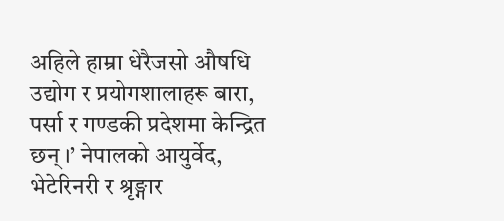अहिले हाम्रा धेरैजसो औषधि उद्योग र प्रयोगशालाहरू बारा, पर्सा र गण्डकी प्रदेशमा केन्द्रित छन् ।’ नेपालको आयुर्वेद, भेटेरिनरी र श्रृङ्गार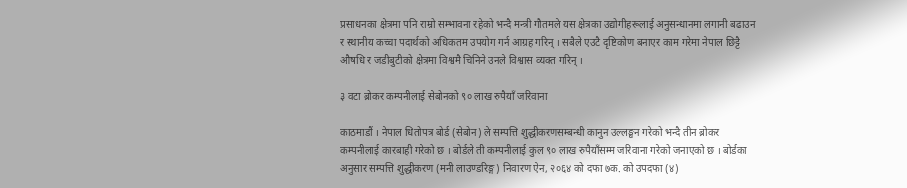प्रसाधनका क्षेत्रमा पनि राम्रो सम्भावना रहेको भन्दै मन्त्री गौतमले यस क्षेत्रका उद्योगीहरूलाई अनुसन्धानमा लगानी बढाउन र स्थानीय कच्चा पदार्थको अधिकतम उपयोग गर्न आग्रह गरिन् । सबैले एउटै दृष्टिकोण बनाएर काम गरेमा नेपाल छिट्टै औषधि र जडीबुटीको क्षेत्रमा विश्वमै चिनिने उनले विश्वास व्यक्त गरिन् ।

३ वटा ब्रोकर कम्पनीलाई सेबोनको ९० लाख रुपैयाँ जरिवाना

काठमाडौं । नेपाल धितोपत्र बोर्ड (सेबोन) ले सम्पत्ति शुद्धीकरणसम्बन्धी कानुन उल्लङ्घन गरेको भन्दै तीन ब्रोकर कम्पनीलाई कारबाही गरेको छ । बोर्डले ती कम्पनीलाई कुल ९० लाख रुपैयाँसम्म जरिवाना गरेको जनाएको छ । बोर्डका अनुसार सम्पत्ति शुद्धीकरण (मनी लाउण्डरिङ्ग) निवारण ऐन, २०६४ को दफा ७क. को उपदफा (४)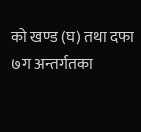को खण्ड (घ) तथा दफा ७ग अन्तर्गतका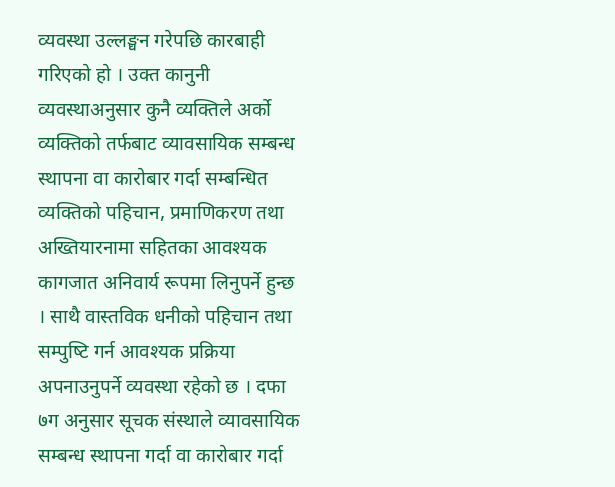व्यवस्था उल्लङ्घन गरेपछि कारबाही गरिएको हो । उक्त कानुनी व्यवस्थाअनुसार कुनै व्यक्तिले अर्को व्यक्तिको तर्फबाट व्यावसायिक सम्बन्ध स्थापना वा कारोबार गर्दा सम्बन्धित व्यक्तिको पहिचान, प्रमाणिकरण तथा अख्तियारनामा सहितका आवश्यक कागजात अनिवार्य रूपमा लिनुपर्ने हुन्छ । साथै वास्तविक धनीको पहिचान तथा सम्पुष्‍टि गर्न आवश्यक प्रक्रिया अपनाउनुपर्ने व्यवस्था रहेको छ । दफा ७ग अनुसार सूचक संस्थाले व्यावसायिक सम्बन्ध स्थापना गर्दा वा कारोबार गर्दा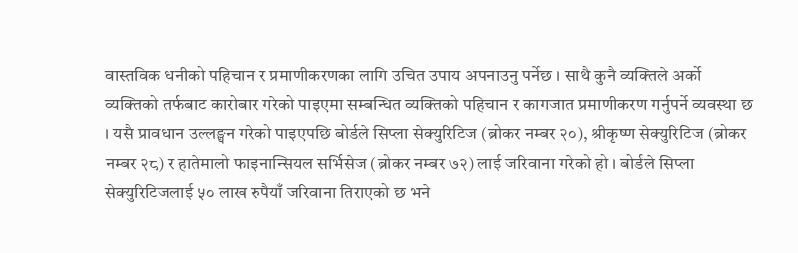वास्तविक धनीको पहिचान र प्रमाणीकरणका लागि उचित उपाय अपनाउनु पर्नेछ । साथै कुनै व्यक्तिले अर्को व्यक्तिको तर्फबाट कारोबार गरेको पाइएमा सम्बन्धित व्यक्तिको पहिचान र कागजात प्रमाणीकरण गर्नुपर्ने व्यवस्था छ । यसै प्रावधान उल्लङ्घन गरेको पाइएपछि बोर्डले सिप्ला सेक्युरिटिज (ब्रोकर नम्बर २०), श्रीकृष्ण सेक्युरिटिज (ब्रोकर नम्बर २८) र हातेमालो फाइनान्सियल सर्भिसेज (ब्रोकर नम्बर ७२) लाई जरिवाना गरेको हो । बोर्डले सिप्ला सेक्युरिटिजलाई ५० लाख रुपैयाँ जरिवाना तिराएको छ भने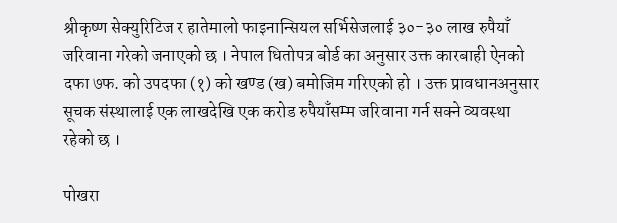श्रीकृष्ण सेक्युरिटिज र हातेमालो फाइनान्सियल सर्भिसेजलाई ३०-३० लाख रुपैयाँ जरिवाना गरेको जनाएको छ । नेपाल धितोपत्र बोर्ड का अनुसार उक्त कारबाही ऐनको दफा ७फ. को उपदफा (१) को खण्ड (ख) बमोजिम गरिएको हो । उक्त प्रावधानअनुसार सूचक संस्थालाई एक लाखदेखि एक करोड रुपैयाँसम्म जरिवाना गर्न सक्ने व्यवस्था रहेको छ ।

पोखरा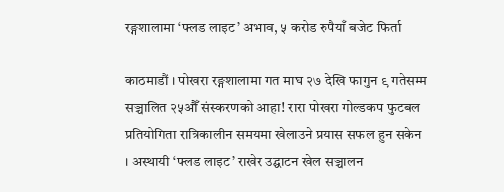रङ्गशालामा ‘फ्लड लाइट’ अभाव, ५ करोड रुपैयाँ बजेट फिर्ता

काठमाडौं । पोखरा रङ्गशालामा गत माघ २७ देखि फागुन ९ गतेसम्म सञ्चालित २५औँ संस्करणको आहा! रारा पोखरा गोल्डकप फुटबल प्रतियोगिता रात्रिकालीन समयमा खेलाउने प्रयास सफल हुन सकेन । अस्थायी ‘फ्लड लाइट’ राखेर उद्घाटन खेल सञ्चालन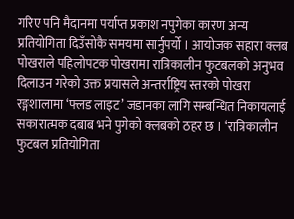गरिए पनि मैदानमा पर्याप्त प्रकाश नपुगेका कारण अन्य प्रतियोगिता दिउँसोकै समयमा सार्नुपर्यो । आयोजक सहारा क्लब पोखराले पहिलोपटक पोखरामा रात्रिकालीन फुटबलको अनुभव दिलाउन गरेको उक्त प्रयासले अन्तर्राष्ट्रिय स्तरको पोखरा रङ्गशालामा ‘फ्लड लाइट’ जडानका लागि सम्बन्धित निकायलाई सकारात्मक दबाब भने पुगेको क्लबको ठहर छ । ‘रात्रिकालीन फुटबल प्रतियोगिता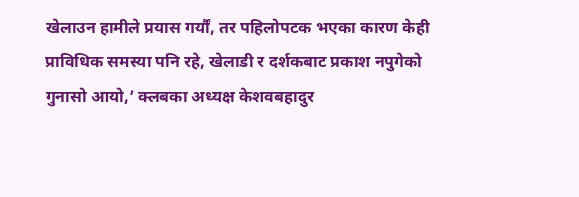खेलाउन हामीले प्रयास गर्यौं, तर पहिलोपटक भएका कारण केही प्राविधिक समस्या पनि रहे, खेलाडी र दर्शकबाट प्रकाश नपुगेको गुनासो आयो,’ क्लबका अध्यक्ष केशवबहादुर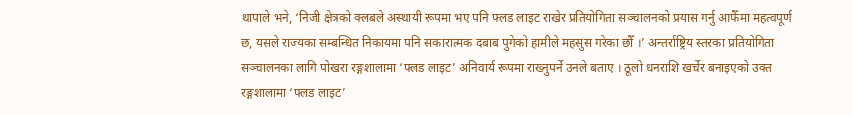थापाले भने, ‘निजी क्षेत्रको क्लबले अस्थायी रूपमा भए पनि फ्लड लाइट राखेर प्रतियोगिता सञ्चालनको प्रयास गर्नु आफैँमा महत्वपूर्ण छ, यसले राज्यका सम्बन्धित निकायमा पनि सकारात्मक दबाब पुगेको हामीले महसुस गरेका छौँ ।’ अन्तर्राष्ट्रिय स्तरका प्रतियोगिता सञ्चालनका लागि पोखरा रङ्गशालामा ‘फ्लड लाइट’ अनिवार्य रूपमा राख्नुपर्ने उनले बताए । ठूलो धनराशि खर्चेर बनाइएको उक्त रङ्गशालामा ‘फ्लड लाइट’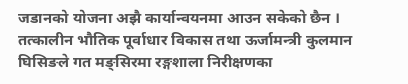जडानको योजना अझै कार्यान्वयनमा आउन सकेको छैन । तत्कालीन भौतिक पूर्वाधार विकास तथा ऊर्जामन्त्री कुलमान घिसिङले गत मङ्सिरमा रङ्गशाला निरीक्षणका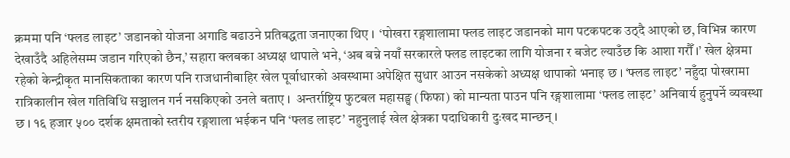क्रममा पनि ‘फ्लड लाइट’ जडानको योजना अगाडि बढाउने प्रतिबद्धता जनाएका थिए ।  ‘पोखरा रङ्गशालामा फ्लड लाइट जडानको माग पटकपटक उठ्दै आएको छ, विभिन्न कारण देखाउँदै अहिलेसम्म जडान गरिएको छैन,’ सहारा क्लबका अध्यक्ष थापाले भने, ‘अब बन्ने नयाँ सरकारले फ्लड लाइटका लागि योजना र बजेट ल्याउँछ कि आशा गरौँ ।’ खेल क्षेत्रमा रहेको केन्द्रीकृत मानसिकताका कारण पनि राजधानीबाहिर खेल पूर्वाधारको अवस्थामा अपेक्षित सुधार आउन नसकेको अध्यक्ष थापाको भनाइ छ । ‘फ्लड लाइट’ नहुँदा पोखरामा रात्रिकालीन खेल गतिविधि सञ्चालन गर्न नसकिएको उनले बताए ।  अन्तर्राष्ट्रिय फुटबल महासङ्घ (फिफा) को मान्यता पाउन पनि रङ्गशालामा ‘फ्लड लाइट’ अनिवार्य हुनुपर्ने व्यवस्था छ । १६ हजार ५०० दर्शक क्षमताको स्तरीय रङ्गशाला भईकन पनि ‘फ्लड लाइट’ नहुनुलाई खेल क्षेत्रका पदाधिकारी दुःखद मान्छन् ।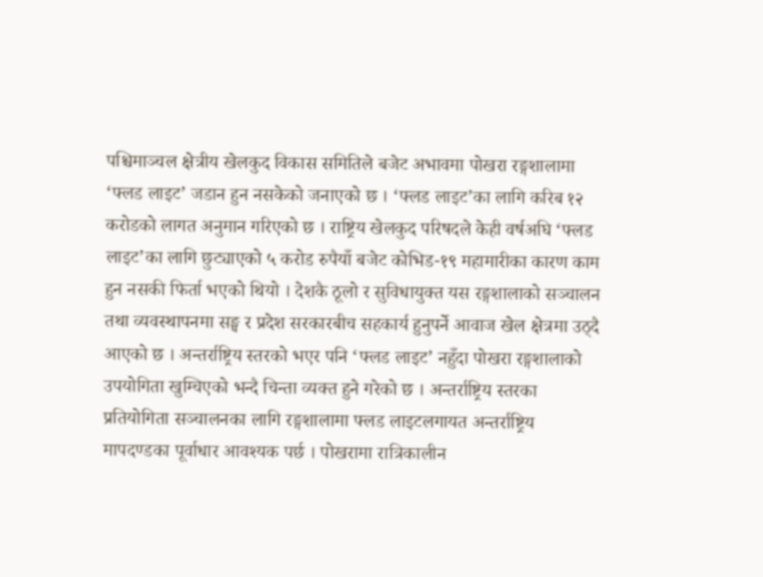पश्चिमाञ्चल क्षेत्रीय खेलकुद विकास समितिले बजेट अभावमा पोखरा रङ्गशालामा ‘फ्लड लाइट’ जडान हुन नसकेको जनाएको छ । ‘फ्लड लाइट’का लागि करिब १२ करोडको लागत अनुमान गरिएको छ । राष्ट्रिय खेलकुद परिषदले केही वर्षअघि ‘फ्लड लाइट’का लागि छुट्याएको ५ करोड रुपैयाँ बजेट कोभिड-१९ महामारीका कारण काम हुन नसकी फिर्ता भएको थियो । देशकै ठूलो र सुविधायुक्त यस रङ्गशालाको सञ्चालन तथा व्यवस्थापनमा सङ्घ र प्रदेश सरकारबीच सहकार्य हुनुपर्ने आवाज खेल क्षेत्रमा उठ्दै आएको छ । अन्तर्राष्ट्रिय स्तरको भएर पनि ‘फ्लड लाइट’ नहुँदा पोखरा रङ्गशालाको उपयोगिता खुम्चिएको भन्दै चिन्ता व्यक्त हुने गरेको छ । अन्तर्राष्ट्रिय स्तरका प्रतियोगिता सञ्चालनका लागि रङ्गशालामा फ्लड लाइटलगायत अन्तर्राष्ट्रिय मापदण्डका पूर्वाधार आवश्यक पर्छ । पोखरामा रात्रिकालीन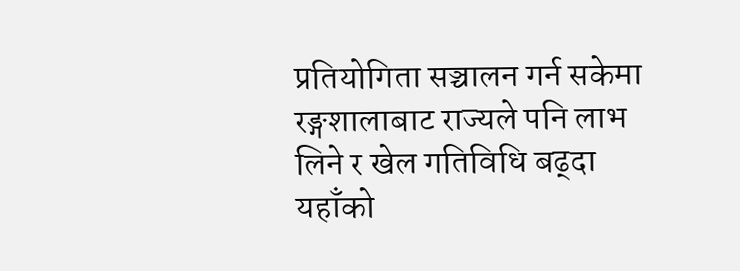प्रतियोगिता सञ्चालन गर्न सकेमा रङ्गशालाबाट राज्यले पनि लाभ लिने र खेल गतिविधि बढ्दा यहाँको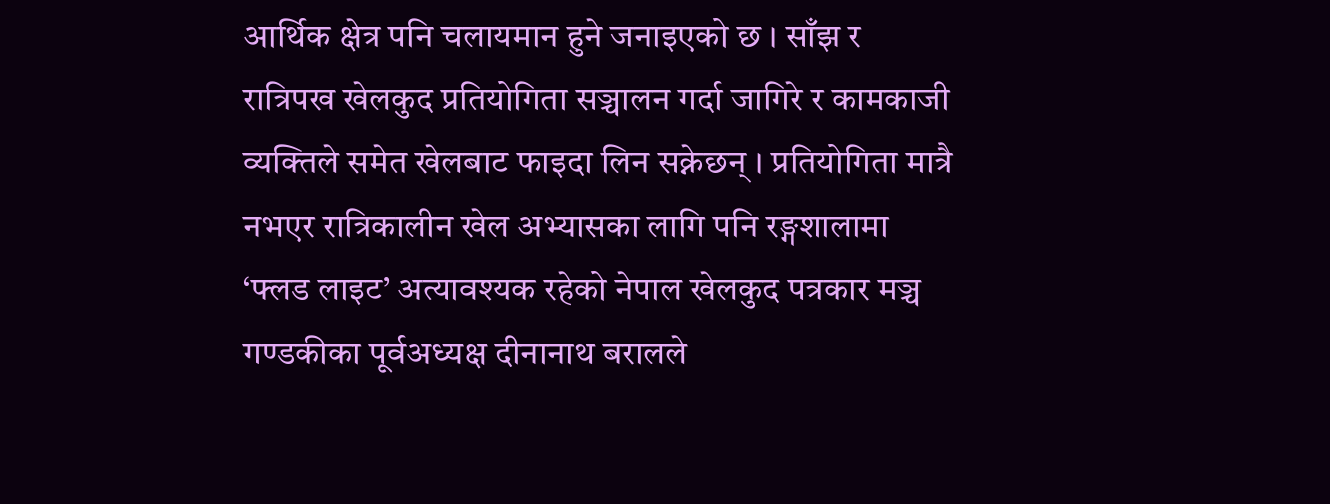आर्थिक क्षेत्र पनि चलायमान हुने जनाइएको छ । साँझ र रात्रिपख खेलकुद प्रतियोगिता सञ्चालन गर्दा जागिरे र कामकाजी व्यक्तिले समेत खेलबाट फाइदा लिन सक्नेछन् । प्रतियोगिता मात्रै नभएर रात्रिकालीन खेल अभ्यासका लागि पनि रङ्गशालामा ‘फ्लड लाइट’ अत्यावश्यक रहेको नेपाल खेलकुद पत्रकार मञ्च गण्डकीका पूर्वअध्यक्ष दीनानाथ बरालले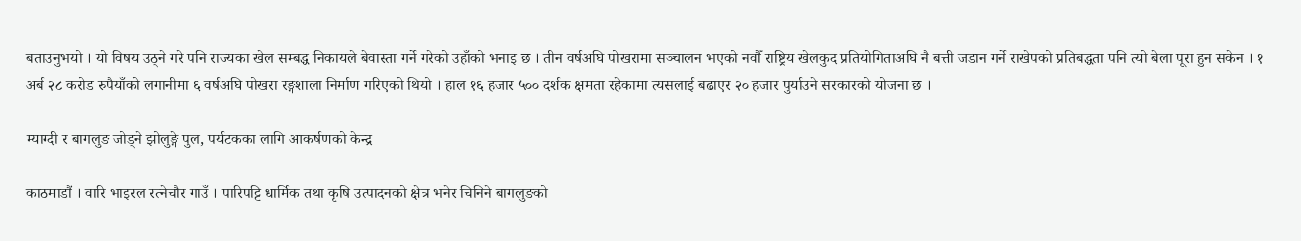बताउनुभयो । यो विषय उठ्ने गरे पनि राज्यका खेल सम्बद्ध निकायले बेवास्ता गर्ने गरेको उहाँको भनाइ छ । तीन वर्षअघि पोखरामा सञ्चालन भएको नवौँ राष्ट्रिय खेलकुद प्रतियोगिताअघि नै बत्ती जडान गर्ने राखेपको प्रतिबद्धता पनि त्यो बेला पूरा हुन सकेन । १ अर्ब २८ करोड रुपैयाँको लगानीमा ६ वर्षअघि पोखरा रङ्गशाला निर्माण गरिएको थियो । हाल १६ हजार ५०० दर्शक क्षमता रहेकामा त्यसलाई बढाएर २० हजार पुर्याउने सरकारको योजना छ ।

म्याग्दी र बागलुङ जोड्ने झोलुङ्गे पुल, पर्यटकका लागि आकर्षणको केन्द्र

काठमाडौं । वारि भाइरल रत्नेचौर गाउँ । पारिपट्टि धार्मिक तथा कृषि उत्पादनको क्षेत्र भनेर चिनिने बागलुङको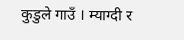कुडुले गाउँ । म्याग्दी र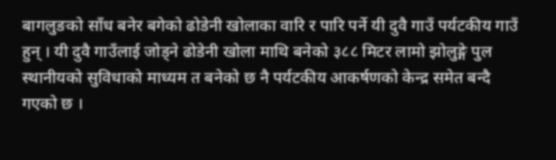बागलुङको साँध बनेर बगेको ढोडेनी खोलाका वारि र पारि पर्ने यी दुवै गाउँ पर्यटकीय गाउँ हुन् । यी दुवै गाउँलाई जोड्ने ढोडेनी खोला माथि बनेको ३८८ मिटर लामो झोलुङ्गे पुल स्थानीयको सुविधाको माध्यम त बनेको छ नै पर्यटकीय आकर्षणको केन्द्र समेत बन्दै गएको छ ।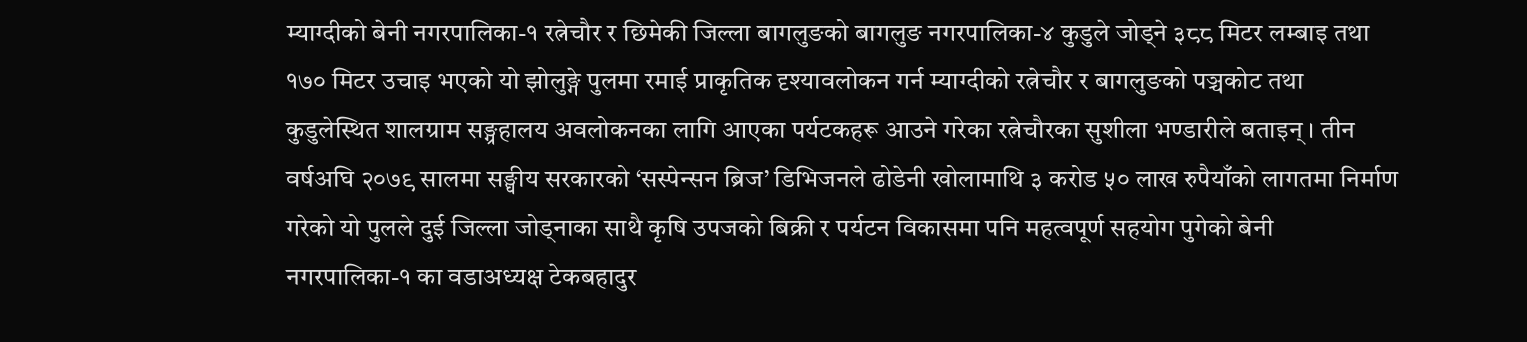म्याग्दीको बेनी नगरपालिका-१ रत्नेचौर र छिमेकी जिल्ला बागलुङको बागलुङ नगरपालिका-४ कुडुले जोड्ने ३८८ मिटर लम्बाइ तथा १७० मिटर उचाइ भएको यो झोलुङ्गे पुलमा रमाई प्राकृतिक दृश्यावलोकन गर्न म्याग्दीको रत्नेचौर र बागलुङको पञ्चकोट तथा कुडुलेस्थित शालग्राम सङ्ग्रहालय अवलोकनका लागि आएका पर्यटकहरू आउने गरेका रत्नेचौरका सुशीला भण्डारीले बताइन् । तीन वर्षअघि २०७९ सालमा सङ्घीय सरकारको ‘सस्पेन्सन ब्रिज’ डिभिजनले ढोडेनी खोलामाथि ३ करोड ५० लाख रुपैयाँको लागतमा निर्माण गरेको यो पुलले दुई जिल्ला जोड्नाका साथै कृषि उपजको बिक्री र पर्यटन विकासमा पनि महत्वपूर्ण सहयोग पुगेको बेनी नगरपालिका-१ का वडाअध्यक्ष टेकबहादुर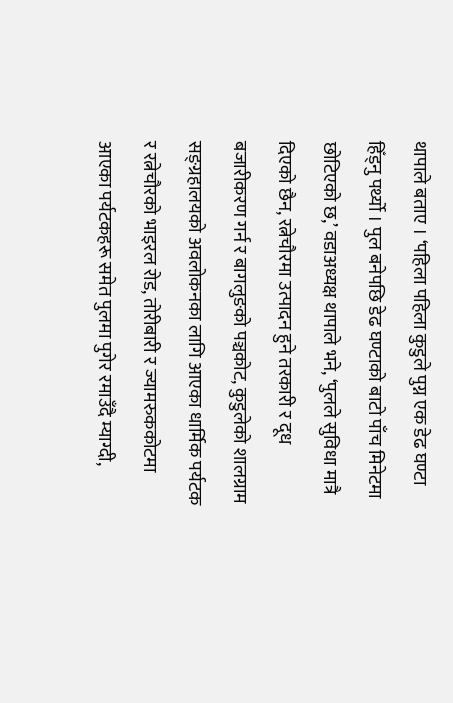थापाले बताए । ‘पहिला पहिला कुडुले पुग्न एक डेढ घण्टा हिँड्नु पर्थ्यो । पुल बनेपछि डेढ घण्टाको बाटो पाँच मिनेटमा छोटिएको छ,’ वडाअध्यक्ष थापाले भने, ‘पुलले सुविधा मात्रै दिएको छैन, रत्नेचौरमा उत्पादन हुने तरकारी र दूध बजारीकरण गर्न र बागलुङको पञ्चकोट, कुडुलेको शालग्राम सङ्ग्रहालयको अवलोकनका लागि आएका धार्मिक पर्यटक र रत्नेचौरको भाइरल रोड, तोरीबारी र ज्यामरुककोटमा आएका पर्यटकहरू समेत पुलमा पुगेर रमाउँदै म्याग्दी,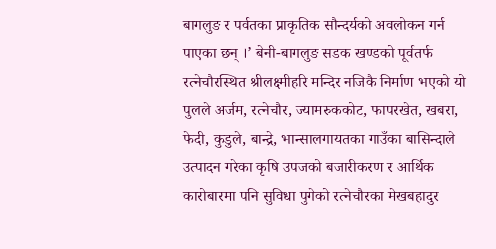बागलुङ र पर्वतका प्राकृतिक सौन्दर्यको अवलोकन गर्न पाएका छन् ।’ बेनी-बागलुङ सडक खण्डको पूर्वतर्फ रत्नेचौरस्थित श्रीलक्ष्मीहरि मन्दिर नजिकै निर्माण भएको यो पुलले अर्जम, रत्नेचौर, ज्यामरुककोट, फापरखेत, खबरा, फेदी, कुडुले, बान्द्रे, भान्सालगायतका गाउँका बासिन्दाले उत्पादन गरेका कृषि उपजको बजारीकरण र आर्थिक कारोबारमा पनि सुविधा पुगेको रत्नेचौरका मेखबहादुर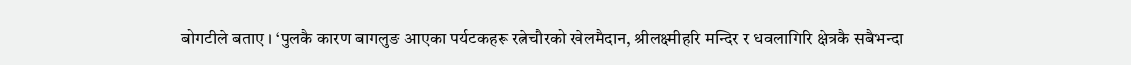बोगटीले बताए । ‘पुलकै कारण बागलुङ आएका पर्यटकहरू रत्नेचौरको खेलमैदान, श्रीलक्ष्मीहरि मन्दिर र धवलागिरि क्षेत्रकै सबैभन्दा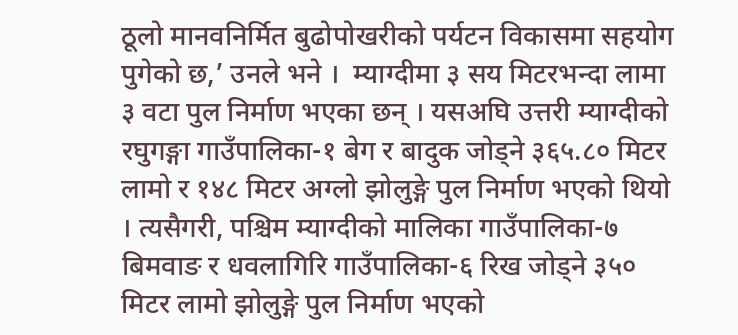ठूलो मानवनिर्मित बुढोपोखरीको पर्यटन विकासमा सहयोग पुगेको छ,’ उनले भने ।  म्याग्दीमा ३ सय मिटरभन्दा लामा ३ वटा पुल निर्माण भएका छन् । यसअघि उत्तरी म्याग्दीको रघुगङ्गा गाउँपालिका-१ बेग र बादुक जोड्ने ३६५.८० मिटर लामो र १४८ मिटर अग्लो झोलुङ्गे पुल निर्माण भएको थियो । त्यसैगरी, पश्चिम म्याग्दीको मालिका गाउँपालिका-७ बिमवाङ र धवलागिरि गाउँपालिका-६ रिख जोड्ने ३५० मिटर लामो झोलुङ्गे पुल निर्माण भएको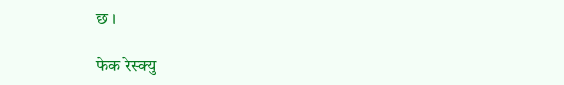छ ।

फेक रेस्क्यु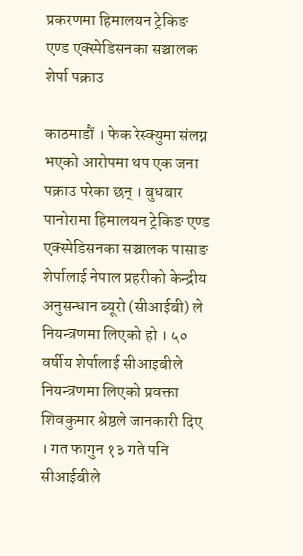प्रकरणमा हिमालयन ट्रेकिङ एण्ड एक्स्पेडिसनका सञ्चालक शेर्पा पक्राउ

काठमाडौं । फेक रेस्क्युमा संलग्न भएको आरोपमा थप एक जना पक्राउ परेका छन् । बुधबार पानोरामा हिमालयन ट्रेकिङ एण्ड एक्स्पेडिसनका सञ्चालक पासाङ शेर्पालाई नेपाल प्रहरीको केन्द्रीय अनुसन्धान ब्यूरो (सीआईबी) ले नियन्त्रणमा लिएको हो । ५० वर्षीय शेर्पालाई सीआइबीले नियन्त्रणमा लिएको प्रवक्ता शिवकुमार श्रेष्ठले जानकारी दिए । गत फागुन १३ गते पनि सीआईबीले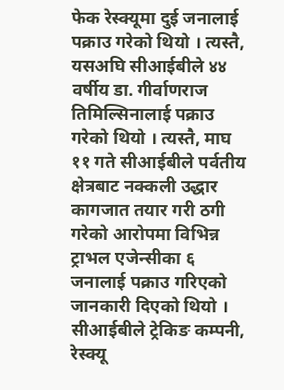फेक रेस्क्यूमा दुई जनालाई पक्राउ गरेको थियो । त्यस्तै, यसअघि सीआईबीले ४४ वर्षीय डा. गीर्वाणराज तिमिल्सिनालाई पक्राउ गरेको थियो । त्यस्तै, माघ ११ गते सीआईबीले पर्वतीय क्षेत्रबाट नक्कली उद्धार कागजात तयार गरी ठगी गरेको आरोपमा विभिन्न ट्राभल एजेन्सीका ६ जनालाई पक्राउ गरिएको जानकारी दिएको थियो । सीआईबीले ट्रेकिङ कम्पनी, रेस्क्यू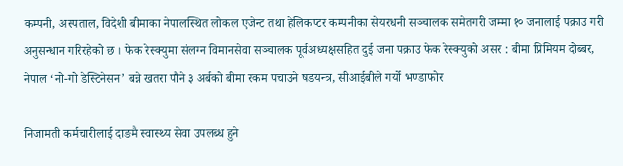कम्पनी, अस्पताल, विदेशी बीमाका नेपालस्थित लोकल एजेन्ट तथा हेलिकप्टर कम्पनीका सेयरधनी सञ्चालक समेतगरी जम्मा १० जनालाई पक्राउ गरी अनुसन्धान गरिरहेको छ । फेक रेस्क्युमा संलग्न विमानसेवा सञ्चालक पूर्वअध्यक्षसहित दुई जना पक्राउ फेक रेस्क्युको असर : बीमा प्रिमियम दोब्बर, नेपाल ‘नो-गो डेस्टिनेसन’ बन्ने खतरा पौने ३ अर्बको बीमा रकम पचाउने षडयन्त्र, सीआईबीले गर्यो भण्डाफोर

निजामती कर्मचारीलाई दाङमै स्वास्थ्य सेवा उपलब्ध हुने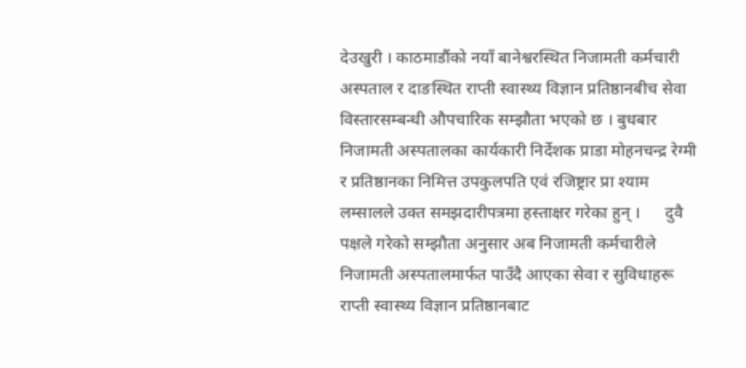देउखुरी । काठमाडौंको नयाँ बानेश्वरस्थित निजामती कर्मचारी अस्पताल र दाङस्थित राप्ती स्वास्थ्य विज्ञान प्रतिष्ठानबीच सेवा विस्तारसम्बन्धी औपचारिक सम्झौता भएको छ । बुधबार निजामती अस्पतालका कार्यकारी निर्देशक प्राडा मोहनचन्द्र रेग्मी र प्रतिष्ठानका निमित्त उपकुलपति एवं रजिष्ट्रार प्रा श्याम लम्सालले उक्त समझदारीपत्रमा हस्ताक्षर गरेका हुन् ।      दुवै पक्षले गरेको सम्झौता अनुसार अब निजामती कर्मचारीले निजामती अस्पतालमार्फत पाउँदै आएका सेवा र सुविधाहरू राप्ती स्वास्थ्य विज्ञान प्रतिष्ठानबाट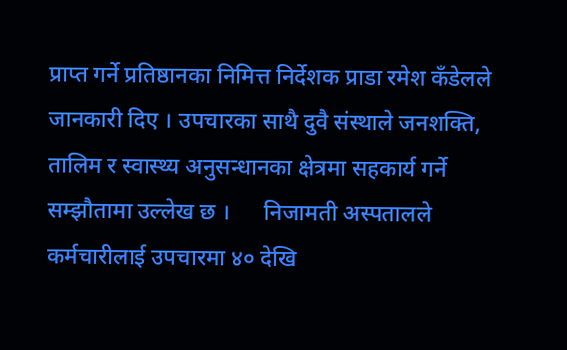प्राप्त गर्ने प्रतिष्ठानका निमित्त निर्देशक प्राडा रमेश कँडेलले जानकारी दिए । उपचारका साथै दुवै संस्थाले जनशक्ति, तालिम र स्वास्थ्य अनुसन्धानका क्षेत्रमा सहकार्य गर्ने सम्झौतामा उल्लेख छ ।      निजामती अस्पतालले कर्मचारीलाई उपचारमा ४० देखि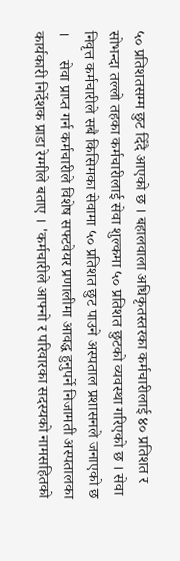५० प्रतिशतसम्म छुट दिँदै आएको छ । बहालवाला अधिकृतस्तरका कर्मचारीलाई ४० प्रतिशत र सोभन्दा तल्लो तहका कर्मचारीलाई सेवा शुल्कमा ५० प्रतिशत छुटको व्यवस्था गरिएको छ । सेवा निवृत्त कर्मचारीले सबै किसिमका सेवामा ५० प्रतिशत छुट पाउने अस्पताल प्रशासनले जनाएको छ ।      सेवा प्राप्त गर्न कर्मचारीले विशेष सफ्टवेयर प्रणालीमा आवद्ध हुनुपर्ने निजामती अस्पतालका कार्यकारी निर्देशक प्राडा रेग्मीले बताए । 'कर्मचारीले आफ्नो र परिवारका सदस्यको नामसहितको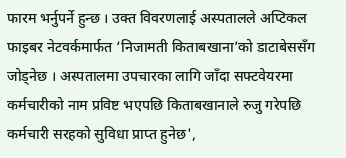फारम भर्नुपर्ने हुन्छ । उक्त विवरणलाई अस्पतालले अप्टिकल फाइबर नेटवर्कमार्फत ‘निजामती किताबखाना’को डाटाबेससँग जोड्नेछ । अस्पतालमा उपचारका लागि जाँदा सफ्टवेयरमा कर्मचारीको नाम प्रविष्ट भएपछि किताबखानाले रुजु गरेपछि कर्मचारी सरहको सुविधा प्राप्त हुनेछ',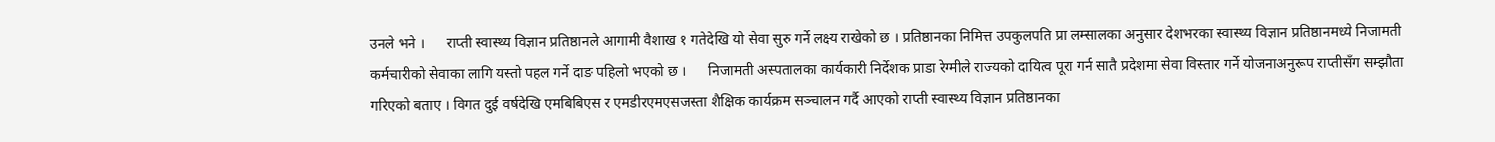उनले भने ।      राप्ती स्वास्थ्य विज्ञान प्रतिष्ठानले आगामी वैशाख १ गतेदेखि यो सेवा सुरु गर्ने लक्ष्य राखेको छ । प्रतिष्ठानका निमित्त उपकुलपति प्रा लम्सालका अनुसार देशभरका स्वास्थ्य विज्ञान प्रतिष्ठानमध्ये निजामती कर्मचारीको सेवाका लागि यस्तो पहल गर्ने दाङ पहिलो भएको छ ।      निजामती अस्पतालका कार्यकारी निर्देशक प्राडा रेग्मीले राज्यको दायित्व पूरा गर्न सातै प्रदेशमा सेवा विस्तार गर्ने योजनाअनुरूप राप्तीसँग सम्झौता गरिएको बताए । विगत दुई वर्षदेखि एमबिबिएस र एमडीरएमएसजस्ता शैक्षिक कार्यक्रम सञ्चालन गर्दै आएको राप्ती स्वास्थ्य विज्ञान प्रतिष्ठानका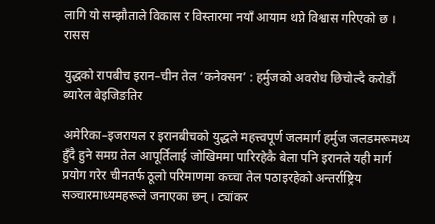लागि यो सम्झौताले विकास र विस्तारमा नयाँ आयाम थप्ने विश्वास गरिएको छ । रासस

युद्धको रापबीच इरान–चीन तेल ‘कनेक्सन’ : हर्मुजको अवरोध छिचोल्दै करोडौं ब्यारेल बेइजिङतिर

अमेरिका–इजरायल र इरानबीचको युद्धले महत्त्वपूर्ण जलमार्ग हर्मुज जलडमरूमध्य हुँदै हुने समग्र तेल आपूर्तिलाई जोखिममा पारिरहेकै बेला पनि इरानले यही मार्ग प्रयोग गरेर चीनतर्फ ठूलो परिमाणमा कच्चा तेल पठाइरहेको अन्तर्राष्ट्रिय सञ्चारमाध्यमहरूले जनाएका छन् । ट्यांकर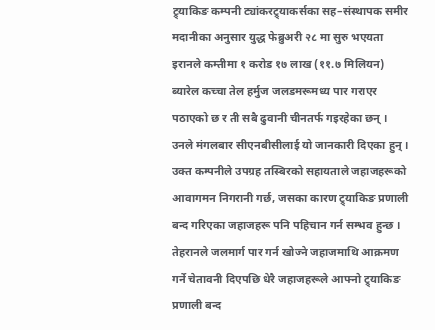ट्र्याकिङ कम्पनी ट्यांकरट्र्याकर्सका सह–संस्थापक समीर मदानीका अनुसार युद्ध फेब्रुअरी २८ मा सुरु भएयता इरानले कम्तीमा १ करोड १७ लाख (११.७ मिलियन) ब्यारेल कच्चा तेल हर्मुज जलडमरूमध्य पार गराएर पठाएको छ र ती सबै ढुवानी चीनतर्फ गइरहेका छन् । उनले मंगलबार सीएनबीसीलाई यो जानकारी दिएका हुन् । उक्त कम्पनीले उपग्रह तस्बिरको सहायताले जहाजहरूको आवागमन निगरानी गर्छ, जसका कारण ट्र्याकिङ प्रणाली बन्द गरिएका जहाजहरू पनि पहिचान गर्न सम्भव हुन्छ । तेहरानले जलमार्ग पार गर्न खोज्ने जहाजमाथि आक्रमण गर्ने चेतावनी दिएपछि धेरै जहाजहरूले आफ्नो ट्र्याकिङ प्रणाली बन्द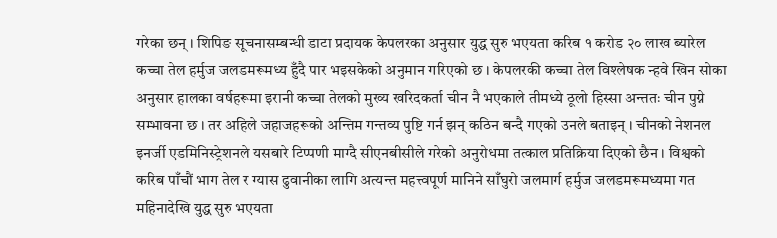गरेका छन् । शिपिङ सूचनासम्बन्धी डाटा प्रदायक केपलरका अनुसार युद्ध सुरु भएयता करिब १ करोड २० लाख ब्यारेल कच्चा तेल हर्मुज जलडमरूमध्य हुँदै पार भइसकेको अनुमान गरिएको छ । केपलरकी कच्चा तेल विश्लेषक न्हवे खिन सोका अनुसार हालका वर्षहरूमा इरानी कच्चा तेलको मुख्य खरिदकर्ता चीन नै भएकाले तीमध्ये ठूलो हिस्सा अन्ततः चीन पुग्ने सम्भावना छ । तर अहिले जहाजहरूको अन्तिम गन्तव्य पुष्टि गर्न झन् कठिन बन्दै गएको उनले बताइन् । चीनको नेशनल इनर्जी एडमिनिस्ट्रेशनले यसबारे टिप्पणी माग्दै सीएनबीसीले गरेको अनुरोधमा तत्काल प्रतिक्रिया दिएको छैन । विश्वको करिब पाँचौं भाग तेल र ग्यास ढुवानीका लागि अत्यन्त महत्त्वपूर्ण मानिने साँघुरो जलमार्ग हर्मुज जलडमरूमध्यमा गत महिनादेखि युद्ध सुरु भएयता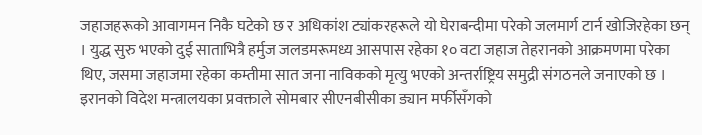जहाजहरूको आवागमन निकै घटेको छ र अधिकांश ट्यांकरहरूले यो घेराबन्दीमा परेको जलमार्ग टार्न खोजिरहेका छन् । युद्ध सुरु भएको दुई साताभित्रै हर्मुज जलडमरूमध्य आसपास रहेका १० वटा जहाज तेहरानको आक्रमणमा परेका थिए, जसमा जहाजमा रहेका कम्तीमा सात जना नाविकको मृत्यु भएको अन्तर्राष्ट्रिय समुद्री संगठनले जनाएको छ । इरानको विदेश मन्त्रालयका प्रवक्ताले सोमबार सीएनबीसीका ड्यान मर्फीसँगको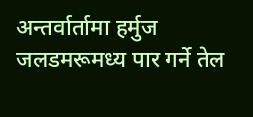अन्तर्वार्तामा हर्मुज जलडमरूमध्य पार गर्ने तेल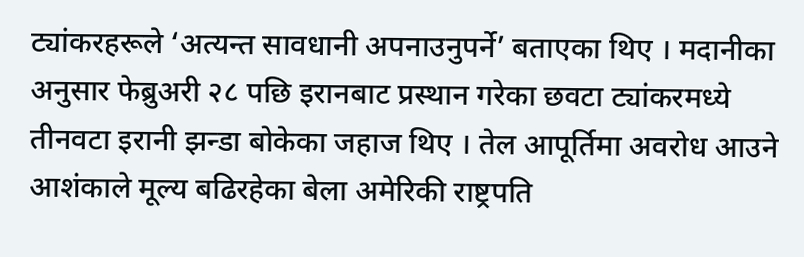ट्यांकरहरूले ‘अत्यन्त सावधानी अपनाउनुपर्ने’ बताएका थिए । मदानीका अनुसार फेब्रुअरी २८ पछि इरानबाट प्रस्थान गरेका छवटा ट्यांकरमध्ये तीनवटा इरानी झन्डा बोकेका जहाज थिए । तेल आपूर्तिमा अवरोध आउने आशंकाले मूल्य बढिरहेका बेला अमेरिकी राष्ट्रपति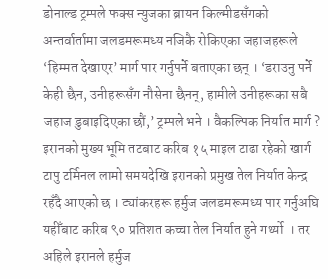डोनाल्ड ट्रम्पले फक्स न्युजका ब्रायन किल्मीडसँगको अन्तर्वार्तामा जलडमरूमध्य नजिकै रोकिएका जहाजहरूले ‘हिम्मत देखाएर’ मार्ग पार गर्नुपर्ने बताएका छन् । ‘डराउनु पर्ने केही छैन, उनीहरूसँग नौसेना छैनन्, हामीले उनीहरूका सबै जहाज डुबाइदिएका छौं,’ ट्रम्पले भने । वैकल्पिक निर्यात मार्ग ? इरानको मुख्य भूमि तटबाट करिब १५ माइल टाढा रहेको खार्ग टापु टर्मिनल लामो समयदेखि इरानको प्रमुख तेल निर्यात केन्द्र रहँदै आएको छ । ट्यांकरहरू हर्मुज जलडमरूमध्य पार गर्नुअघि यहीँबाट करिब ९० प्रतिशत कच्चा तेल निर्यात हुने गर्थ्यो  । तर अहिले इरानले हर्मुज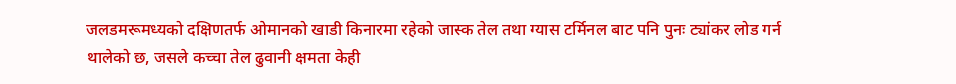जलडमरूमध्यको दक्षिणतर्फ ओमानको खाडी किनारमा रहेको जास्क तेल तथा ग्यास टर्मिनल बाट पनि पुनः ट्यांकर लोड गर्न थालेको छ, जसले कच्चा तेल ढुवानी क्षमता केही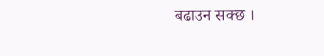बढाउन सक्छ ।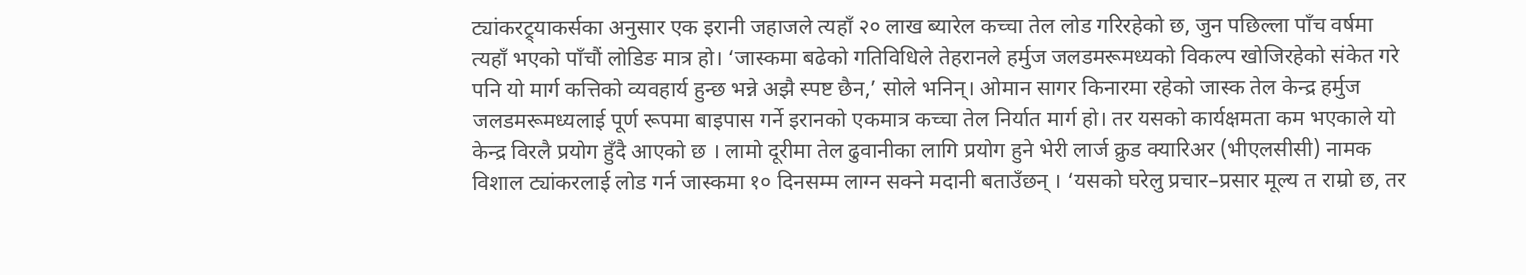ट्यांकरट्र्याकर्सका अनुसार एक इरानी जहाजले त्यहाँ २० लाख ब्यारेल कच्चा तेल लोड गरिरहेको छ, जुन पछिल्ला पाँच वर्षमा त्यहाँ भएको पाँचौं लोडिङ मात्र हो। ‘जास्कमा बढेको गतिविधिले तेहरानले हर्मुज जलडमरूमध्यको विकल्प खोजिरहेको संकेत गरे पनि यो मार्ग कत्तिको व्यवहार्य हुन्छ भन्ने अझै स्पष्ट छैन,’ सोले भनिन्। ओमान सागर किनारमा रहेको जास्क तेल केन्द्र हर्मुज जलडमरूमध्यलाई पूर्ण रूपमा बाइपास गर्ने इरानको एकमात्र कच्चा तेल निर्यात मार्ग हो। तर यसको कार्यक्षमता कम भएकाले यो केन्द्र विरलै प्रयोग हुँदै आएको छ । लामो दूरीमा तेल ढुवानीका लागि प्रयोग हुने भेरी लार्ज क्रुड क्यारिअर (भीएलसीसी) नामक विशाल ट्यांकरलाई लोड गर्न जास्कमा १० दिनसम्म लाग्न सक्ने मदानी बताउँछन् । ‘यसको घरेलु प्रचार–प्रसार मूल्य त राम्रो छ, तर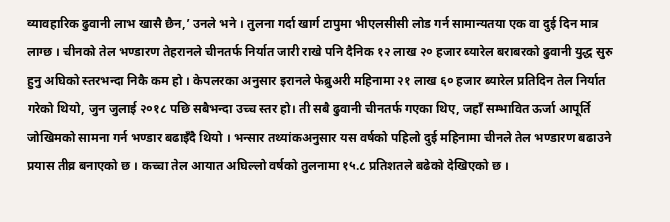व्यावहारिक ढुवानी लाभ खासै छैन,’ उनले भने । तुलना गर्दा खार्ग टापुमा भीएलसीसी लोड गर्न सामान्यतया एक वा दुई दिन मात्र लाग्छ । चीनको तेल भण्डारण तेहरानले चीनतर्फ निर्यात जारी राखे पनि दैनिक १२ लाख २० हजार ब्यारेल बराबरको ढुवानी युद्ध सुरु हुनु अघिको स्तरभन्दा निकै कम हो । केपलरका अनुसार इरानले फेब्रुअरी महिनामा २१ लाख ६० हजार ब्यारेल प्रतिदिन तेल निर्यात गरेको थियो, जुन जुलाई २०१८ पछि सबैभन्दा उच्च स्तर हो। ती सबै ढुवानी चीनतर्फ गएका थिए, जहाँ सम्भावित ऊर्जा आपूर्ति जोखिमको सामना गर्न भण्डार बढाइँदै थियो । भन्सार तथ्यांकअनुसार यस वर्षको पहिलो दुई महिनामा चीनले तेल भण्डारण बढाउने प्रयास तीव्र बनाएको छ । कच्चा तेल आयात अघिल्लो वर्षको तुलनामा १५.८ प्रतिशतले बढेको देखिएको छ ।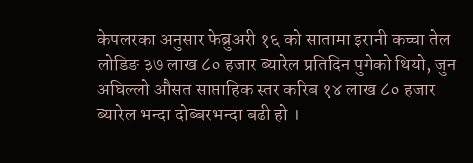केपलरका अनुसार फेब्रुअरी १६ को सातामा इरानी कच्चा तेल लोडिङ ३७ लाख ८० हजार ब्यारेल प्रतिदिन पुगेको थियो, जुन अघिल्लो औसत साप्ताहिक स्तर करिब १४ लाख ८० हजार ब्यारेल भन्दा दोब्बरभन्दा बढी हो ।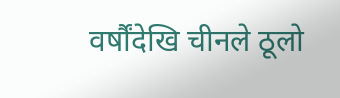वर्षौंदेखि चीनले ठूलो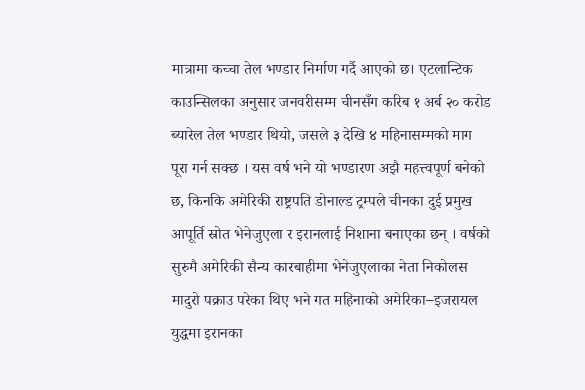मात्रामा कच्चा तेल भण्डार निर्माण गर्दै आएको छ। एटलान्टिक काउन्सिलका अनुसार जनवरीसम्म चीनसँग करिब १ अर्ब २० करोड ब्यारेल तेल भण्डार थियो, जसले ३ देखि ४ महिनासम्मको माग पूरा गर्न सक्छ । यस वर्ष भने यो भण्डारण अझै महत्त्वपूर्ण बनेको छ, किनकि अमेरिकी राष्ट्रपति डोनाल्ड ट्रम्पले चीनका दुई प्रमुख आपूर्ति स्रोत भेनेजुएला र इरानलाई निशाना बनाएका छन् । वर्षको सुरुमै अमेरिकी सैन्य कारबाहीमा भेनेजुएलाका नेता निकोलस मादुरो पक्राउ परेका थिए भने गत महिनाको अमेरिका–इजरायल युद्धमा इरानका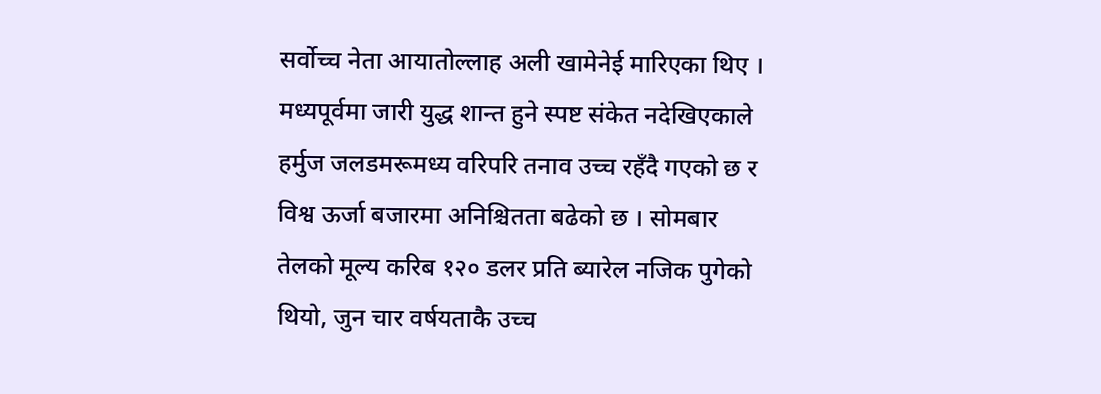सर्वोच्च नेता आयातोल्लाह अली खामेनेई मारिएका थिए । मध्यपूर्वमा जारी युद्ध शान्त हुने स्पष्ट संकेत नदेखिएकाले हर्मुज जलडमरूमध्य वरिपरि तनाव उच्च रहँदै गएको छ र विश्व ऊर्जा बजारमा अनिश्चितता बढेको छ । सोमबार तेलको मूल्य करिब १२० डलर प्रति ब्यारेल नजिक पुगेको थियो, जुन चार वर्षयताकै उच्च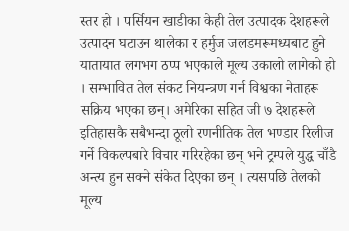स्तर हो । पर्सियन खाडीका केही तेल उत्पादक देशहरूले उत्पादन घटाउन थालेका र हर्मुज जलडमरूमध्यबाट हुने यातायात लगभग ठप्प भएकाले मूल्य उकालो लागेको हो । सम्भावित तेल संकट नियन्त्रण गर्न विश्वका नेताहरू सक्रिय भएका छन्। अमेरिका सहित जी ७ देशहरूले इतिहासकै सबैभन्दा ठूलो रणनीतिक तेल भण्डार रिलीज गर्ने विकल्पबारे विचार गरिरहेका छन् भने ट्रम्पले युद्ध चाँडै अन्त्य हुन सक्ने संकेत दिएका छन् । त्यसपछि तेलको मूल्य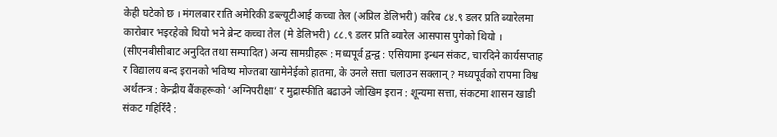केही घटेको छ । मंगलबार राति अमेरिकी डब्ल्यूटीआई कच्चा तेल (अप्रिल डेलिभरी) करिब ८४.९ डलर प्रति ब्यारेलमा कारोबार भइरहेको थियो भने ब्रेन्ट कच्चा तेल (मे डेलिभरी) ८८.९ डलर प्रति ब्यारेल आसपास पुगेको थियो । (सीएनबीसीबाट अनुदित तथा सम्पादित) अन्य सामग्रीहरू : मध्यपूर्व द्वन्द्व : एसियामा इन्धन संकट, चारदिने कार्यसप्ताह र विद्यालय बन्द इरानको भविष्य मोज्तबा खामेनेईको हातमा, के उनले सत्ता चलाउन सक्लान् ? मध्यपूर्वको रापमा विश्व अर्थतन्त्र : केन्द्रीय बैंकहरूको ‘अग्निपरीक्षा’ र मुद्रास्फीति बढाउने जोखिम इरान : शून्यमा सत्ता, संकटमा शासन खाडी संकट गहिरिँदै :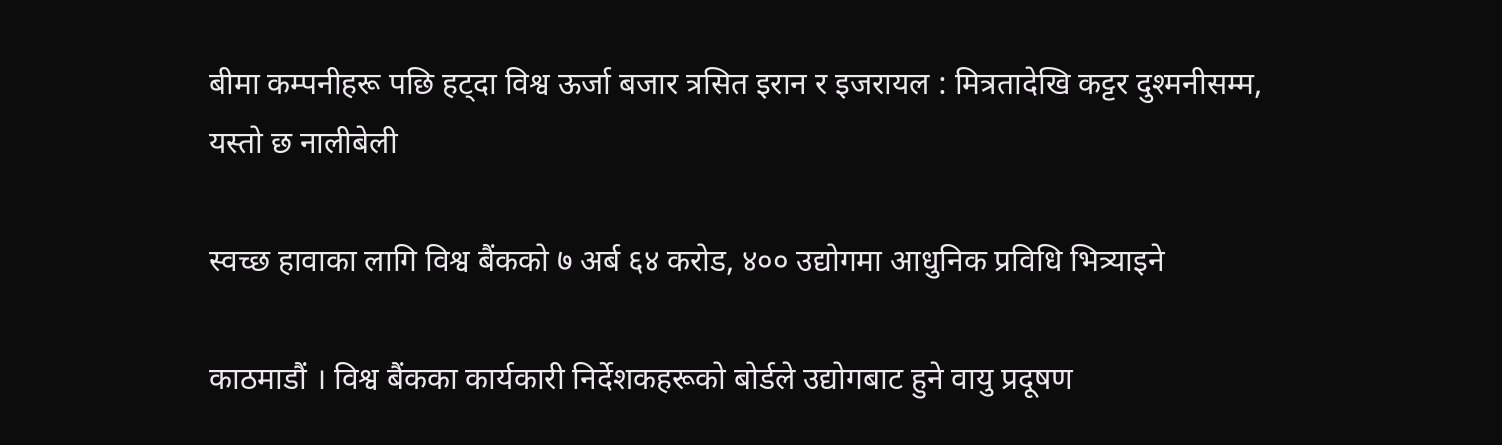बीमा कम्पनीहरू पछि हट्दा विश्व ऊर्जा बजार त्रसित इरान र इजरायल : मित्रतादेखि कट्टर दुश्मनीसम्म, यस्तो छ नालीबेली

स्वच्छ हावाका लागि विश्व बैंकको ७ अर्ब ६४ करोड, ४०० उद्योगमा आधुनिक प्रविधि भित्र्याइने

काठमाडौं । विश्व बैंकका कार्यकारी निर्देशकहरूको बोर्डले उद्योगबाट हुने वायु प्रदूषण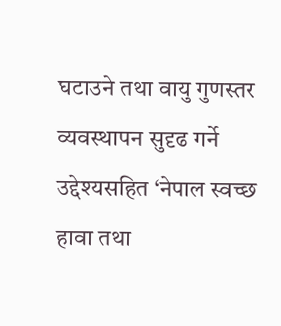घटाउने तथा वायु गुणस्तर व्यवस्थापन सुदृढ गर्ने उद्देश्यसहित ‘नेपाल स्वच्छ हावा तथा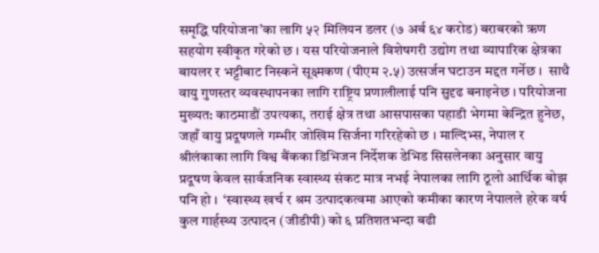समृद्धि परियोजना’का लागि ५२ मिलियन डलर (७ अर्ब ६४ करोड) बराबरको ऋण सहयोग स्वीकृत गरेको छ । यस परियोजनाले विशेषगरी उद्योग तथा व्यापारिक क्षेत्रका बायलर र भट्टीबाट निस्कने सूक्ष्मकण (पीएम २.५) उत्सर्जन घटाउन मद्दत गर्नेछ ।  साथै वायु गुणस्तर व्यवस्थापनका लागि राष्ट्रिय प्रणालीलाई पनि सुदृढ बनाइनेछ । परियोजना मुख्यत: काठमाडौं उपत्यका, तराई क्षेत्र तथा आसपासका पहाडी भेगमा केन्द्रित हुनेछ, जहाँ वायु प्रदूषणले गम्भीर जोखिम सिर्जना गरिरहेको छ । माल्दिभ्स, नेपाल र श्रीलंकाका लागि विश्व बैंकका डिभिजन निर्देशक डेभिड सिसलेनका अनुसार वायु प्रदूषण केवल सार्वजनिक स्वास्थ्य संकट मात्र नभई नेपालका लागि ठूलो आर्थिक बोझ पनि हो ।  ‘स्वास्थ्य खर्च र श्रम उत्पादकत्वमा आएको कमीका कारण नेपालले हरेक वर्ष कुल गार्हस्थ्य उत्पादन (जीडीपी) को ६ प्रतिशतभन्दा बढी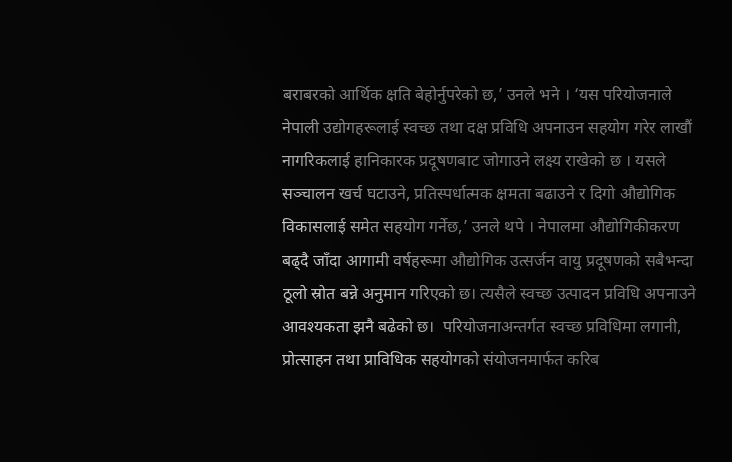बराबरको आर्थिक क्षति बेहोर्नुपरेको छ,’ उनले भने । ‘यस परियोजनाले नेपाली उद्योगहरूलाई स्वच्छ तथा दक्ष प्रविधि अपनाउन सहयोग गरेर लाखौं नागरिकलाई हानिकारक प्रदूषणबाट जोगाउने लक्ष्य राखेको छ । यसले सञ्चालन खर्च घटाउने, प्रतिस्पर्धात्मक क्षमता बढाउने र दिगो औद्योगिक विकासलाई समेत सहयोग गर्नेछ,’ उनले थपे । नेपालमा औद्योगिकीकरण बढ्दै जाँदा आगामी वर्षहरूमा औद्योगिक उत्सर्जन वायु प्रदूषणको सबैभन्दा ठूलो स्रोत बन्ने अनुमान गरिएको छ। त्यसैले स्वच्छ उत्पादन प्रविधि अपनाउने आवश्यकता झनै बढेको छ।  परियोजनाअन्तर्गत स्वच्छ प्रविधिमा लगानी, प्रोत्साहन तथा प्राविधिक सहयोगको संयोजनमार्फत करिब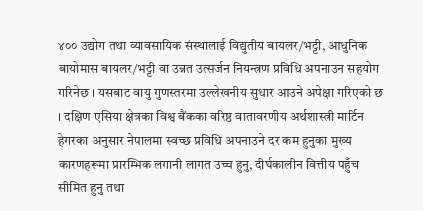४०० उद्योग तथा व्यावसायिक संस्थालाई विद्युतीय बायलर/भट्टी, आधुनिक बायोमास बायलर/भट्टी वा उन्नत उत्सर्जन नियन्त्रण प्रविधि अपनाउन सहयोग गरिनेछ । यसबाट वायु गुणस्तरमा उल्लेखनीय सुधार आउने अपेक्षा गरिएको छ । दक्षिण एसिया क्षेत्रका विश्व बैंकका वरिष्ठ वातावरणीय अर्थशास्त्री मार्टिन हेगरका अनुसार नेपालमा स्वच्छ प्रविधि अपनाउने दर कम हुनुका मुख्य कारणहरूमा प्रारम्भिक लगानी लागत उच्च हुनु, दीर्घकालीन वित्तीय पहुँच सीमित हुनु तथा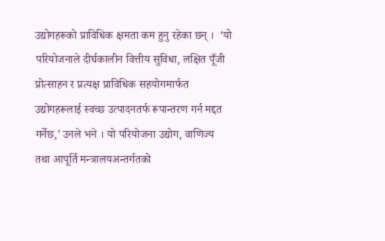उद्योगहरूको प्राविधिक क्षमता कम हुनु रहेका छन् ।  ‘यो परियोजनाले दीर्घकालीन वित्तीय सुविधा, लक्षित पूँजी प्रोत्साहन र प्रत्यक्ष प्राविधिक सहयोगमार्फत उद्योगहरूलाई स्वच्छ उत्पादनतर्फ रूपान्तरण गर्न मद्दत गर्नेछ,’ उनले भने । यो परियोजना उद्योग, वाणिज्य तथा आपूर्ति मन्त्रालयअन्तर्गतको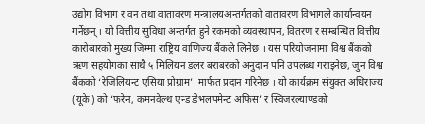उद्योग विभाग र वन तथा वातावरण मन्त्रालयअन्तर्गतको वातावरण विभागले कार्यान्वयन गर्नेछन् । यो वित्तीय सुविधा अन्तर्गत हुने रकमको व्यवस्थापन, वितरण र सम्बन्धित वित्तीय कारोबारको मुख्य जिम्मा राष्ट्रिय वाणिज्य बैंकले लिनेछ । यस परियोजनामा विश्व बैंकको ऋण सहयोगका साथै ५ मिलियन डलर बराबरको अनुदान पनि उपलब्ध गराइनेछ, जुन विश्व बैंकको ‘रेजिलियन्ट एसिया प्रोग्राम’  मार्फत प्रदान गरिनेछ । यो कार्यक्रम संयुक्त अधिराज्य (यूके) को ‘फरेन, कमनवेल्थ एन्ड डेभलपमेन्ट अफिस’ र स्विजरल्याण्डको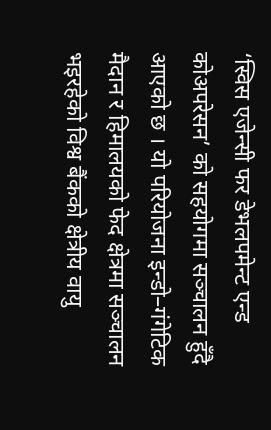‘स्विस एजेन्सी फर डेभलपमेन्ट एन्ड कोअपरेसन’ को सहयोगमा सञ्चालन हुँदै आएको छ । यो परियोजना इन्डो–गंगेटिक मैदान र हिमालयको फेद क्षेत्रमा सञ्चालन भइरहेको विश्व बैंकको क्षेत्रीय वायु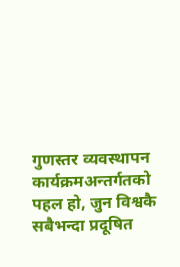गुणस्तर व्यवस्थापन कार्यक्रमअन्तर्गतको पहल हो, जुन विश्वकै सबैभन्दा प्रदूषित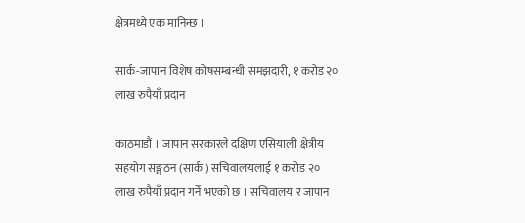क्षेत्रमध्ये एक मानिन्छ ।

सार्क-जापान विशेष कोषसम्बन्धी समझदारी, १ करोड २० लाख रुपैयाँ प्रदान

काठमाडौं । जापान सरकारले दक्षिण एसियाली क्षेत्रीय सहयोग सङ्गठन (सार्क) सचिवालयलाई १ करोड २० लाख रुपैयाँ प्रदान गर्ने भएको छ । सचिवालय र जापान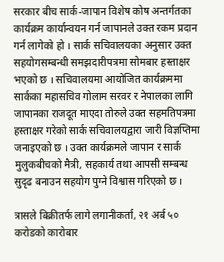सरकार बीच सार्क-जापान विशेष कोष अन्तर्गतका कार्यक्रम कार्यान्वयन गर्न जापानले उक्त रकम प्रदान गर्न लागेको हो । सार्क सचिवालयका अनुसार उक्त सहयोगसम्बन्धी समझदारीपत्रमा सोमबार हस्ताक्षर भएको छ । सचिवालयमा आयोजित कार्यक्रममा सार्कका महासचिव गोलाम सरवर र नेपालका लागि जापानका राजदूत माएदा तोरुले उक्त सहमतिपत्रमा हस्ताक्षर गरेको सार्क सचिवालयद्वारा जारी विज्ञप्तिमा जनाइएको छ । उक्त कार्यक्रमले जापान र सार्क मुलुकबीचको मैत्री, सहकार्य तथा आपसी सम्बन्ध  सुदृढ बनाउन सहयोग पुग्ने विश्वास गरिएको छ ।

त्रासले बिक्रीतर्फ लागे लगानीकर्ता, २१ अर्ब ५० करोडको कारोबार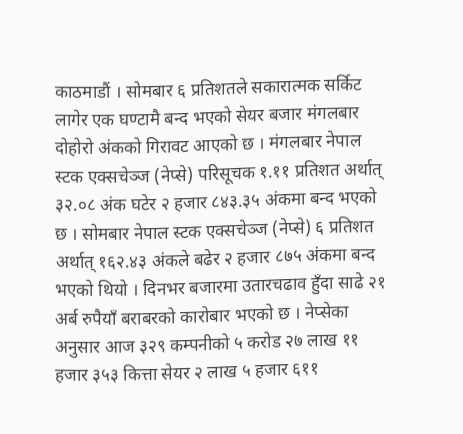काठमाडौं । सोमबार ६ प्रतिशतले सकारात्मक सर्किट लागेर एक घण्टामै बन्द भएको सेयर बजार मंगलबार दोहोरो अंकको गिरावट आएको छ । मंगलबार नेपाल स्टक एक्सचेञ्ज (नेप्से) परिसूचक १.११ प्रतिशत अर्थात् ३२.०८ अंक घटेर २ हजार ८४३.३५ अंकमा बन्द भएको छ । सोमबार नेपाल स्टक एक्सचेञ्ज (नेप्से) ६ प्रतिशत अर्थात् १६२.४३ अंकले बढेर २ हजार ८७५ अंकमा बन्द भएको थियो । दिनभर बजारमा उतारचढाव हुँदा साढे २१ अर्ब रुपैयाँ बराबरको कारोबार भएको छ । नेप्सेका अनुसार आज ३२९ कम्पनीको ५ करोड २७ लाख ११ हजार ३५३ कित्ता सेयर २ लाख ५ हजार ६११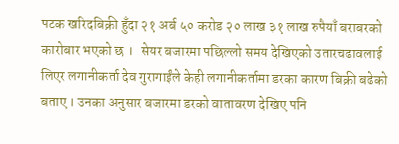पटक खरिदबिक्री हुँदा २१ अर्ब ५० करोड २० लाख ३१ लाख रुपैयाँ बराबरको कारोबार भएको छ ।   सेयर बजारमा पछिल्लो समय देखिएको उतारचढावलाई लिएर लगानीकर्ता देव गुरागाईंले केही लगानीकर्तामा डरका कारण बिक्री बढेको बताए । उनका अनुसार बजारमा डरको वातावरण देखिए पनि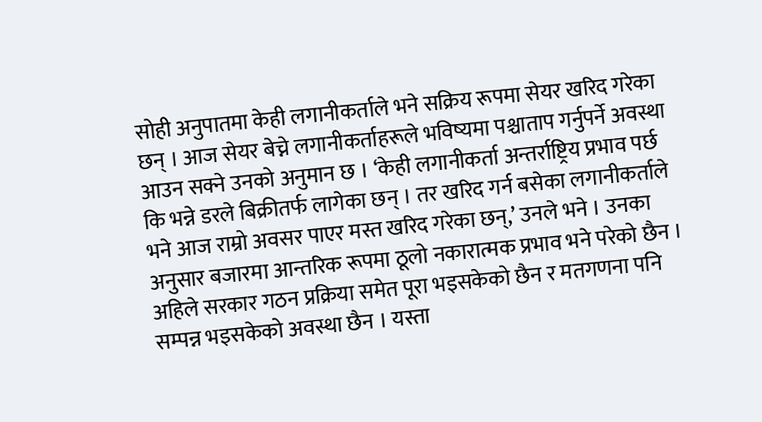सोही अनुपातमा केही लगानीकर्ताले भने सक्रिय रूपमा सेयर खरिद गरेका छन् । आज सेयर बेच्ने लगानीकर्ताहरूले भविष्यमा पश्चाताप गर्नुपर्ने अवस्था आउन सक्ने उनको अनुमान छ । ‘केही लगानीकर्ता अन्तर्राष्ट्रिय प्रभाव पर्छ कि भन्ने डरले बिक्रीतर्फ लागेका छन् । तर खरिद गर्न बसेका लगानीकर्ताले भने आज राम्रो अवसर पाएर मस्त खरिद गरेका छन्,’ उनले भने । उनका अनुसार बजारमा आन्तरिक रूपमा ठूलो नकारात्मक प्रभाव भने परेको छैन । अहिले सरकार गठन प्रक्रिया समेत पूरा भइसकेको छैन र मतगणना पनि सम्पन्न भइसकेको अवस्था छैन । यस्ता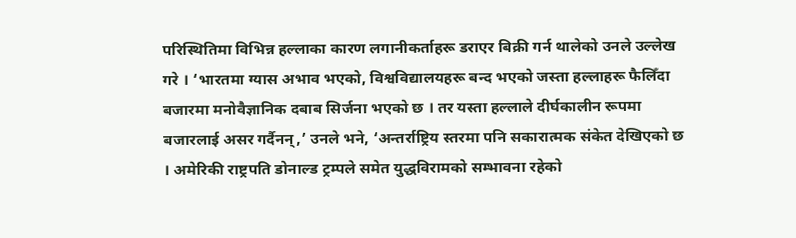परिस्थितिमा विभिन्न हल्लाका कारण लगानीकर्ताहरू डराएर बिक्री गर्न थालेको उनले उल्लेख गरे । ‘भारतमा ग्यास अभाव भएको, विश्वविद्यालयहरू बन्द भएको जस्ता हल्लाहरू फैलिँदा बजारमा मनोवैज्ञानिक दबाब सिर्जना भएको छ । तर यस्ता हल्लाले दीर्घकालीन रूपमा बजारलाई असर गर्दैनन्,’ उनले भने, ‘अन्तर्राष्ट्रिय स्तरमा पनि सकारात्मक संकेत देखिएको छ । अमेरिकी राष्ट्रपति डोनाल्ड ट्रम्पले समेत युद्धविरामको सम्भावना रहेको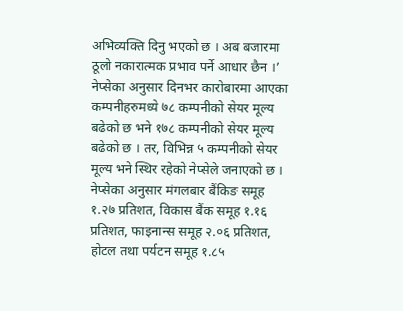अभिव्यक्ति दिनु भएको छ । अब बजारमा ठूलो नकारात्मक प्रभाव पर्ने आधार छैन ।’  नेप्सेका अनुसार दिनभर कारोबारमा आएका कम्पनीहरुमध्ये ७८ कम्पनीको सेयर मूल्य बढेको छ भने १७८ कम्पनीको सेयर मूल्य बढेको छ । तर, विभिन्न ५ कम्पनीको सेयर मूल्य भने स्थिर रहेको नेप्सेले जनाएको छ ।  नेप्सेका अनुसार मंगलबार बैंकिङ समूह १.२७ प्रतिशत, विकास बैंक समूह १.१६ प्रतिशत, फाइनान्स समूह २.०६ प्रतिशत, होटल तथा पर्यटन समूह १.८५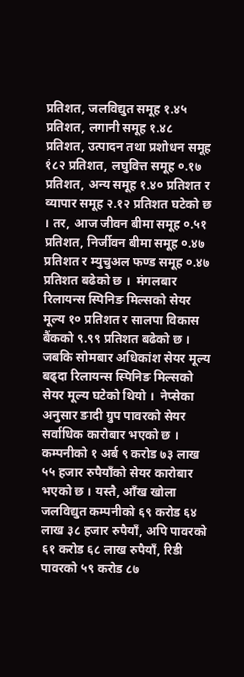प्रतिशत, जलविद्युत समूह १.४५ प्रतिशत, लगानी समूह १.४८ प्रतिशत, उत्पादन तथा प्रशोधन समूह १ं८२ प्रतिशत, लघुवित्त समूह ०.१७ प्रतिशत, अन्य समूह १.४० प्रतिशत र व्यापार समूह २.१२ प्रतिशत घटेको छ । तर, आज जीवन बीमा समूह ०.५१ प्रतिशत, निर्जीवन बीमा समूह ०.४७ प्रतिशत र म्युचुअल फण्ड समूह ०.४७ प्रतिशत बढेको छ ।  मंगलबार रिलायन्स स्पिनिङ मिल्सको सेयर मूल्य १० प्रतिशत र सालपा विकास बैंकको ९.९९ प्रतिशत बढेको छ । जबकि सोमबार अधिकांश सेयर मूल्य बढ्दा रिलायन्स स्पिनिङ मिल्सको सेयर मूल्य घटेको थियो ।  नेप्सेका अनुसार ङादी ग्रुप पावरको सेयर सर्वाधिक कारोबार भएको छ । कम्पनीको १ अर्ब ९ करोड ७३ लाख ५५ हजार रुपैयाँको सेयर कारोबार भएको छ । यस्तै, आँख खोला जलविद्युत कम्पनीको ६९ करोड ६४ लाख ३८ हजार रुपैयाँ, अपि पावरको ६१ करोड ६८ लाख रुपैयाँ, रिडी पावरको ५९ करोड ८७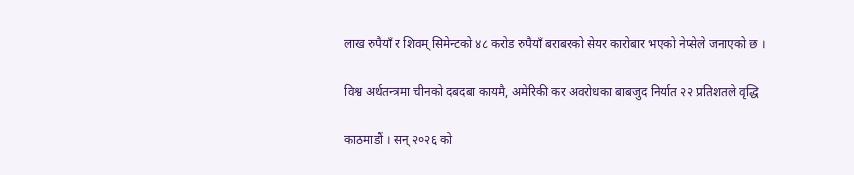लाख रुपैयाँ र शिवम् सिमेन्टको ४८ करोड रुपैयाँ बराबरको सेयर कारोबार भएको नेप्सेले जनाएको छ ।

विश्व अर्थतन्त्रमा चीनको दबदबा कायमै, अमेरिकी कर अवरोधका बाबजुद निर्यात २२ प्रतिशतले वृद्धि

काठमाडौं । सन् २०२६ को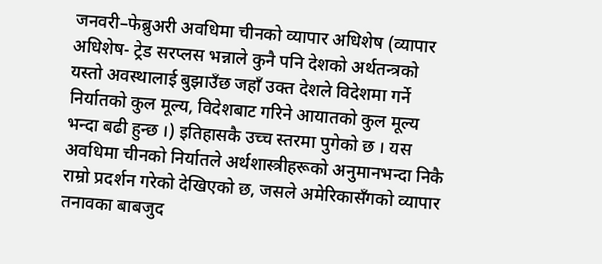जनवरी–फेब्रुअरी अवधिमा चीनको व्यापार अधिशेष (व्यापार अधिशेष- ट्रेड सरप्लस भन्नाले कुनै पनि देशको अर्थतन्त्रको यस्तो अवस्थालाई बुझाउँछ जहाँ उक्त देशले विदेशमा गर्ने निर्यातको कुल मूल्य, विदेशबाट गरिने आयातको कुल मूल्य भन्दा बढी हुन्छ ।) इतिहासकै उच्च स्तरमा पुगेको छ । यस अवधिमा चीनको निर्यातले अर्थशास्त्रीहरूको अनुमानभन्दा निकै राम्रो प्रदर्शन गरेको देखिएको छ, जसले अमेरिकासँगको व्यापार तनावका बाबजुद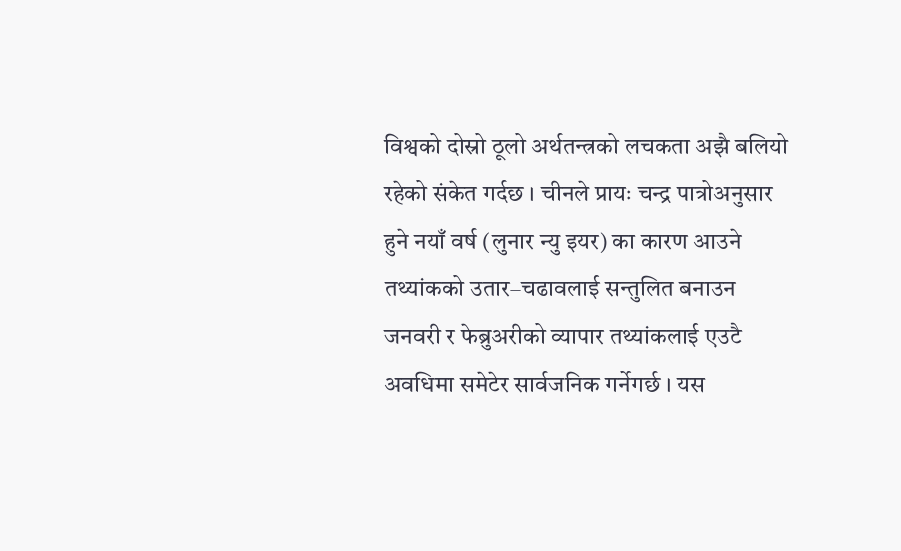विश्वको दोस्रो ठूलो अर्थतन्त्रको लचकता अझै बलियो रहेको संकेत गर्दछ । चीनले प्रायः चन्द्र पात्रोअनुसार हुने नयाँ वर्ष (लुनार न्यु इयर) का कारण आउने तथ्यांकको उतार–चढावलाई सन्तुलित बनाउन जनवरी र फेब्रुअरीको व्यापार तथ्यांकलाई एउटै अवधिमा समेटेर सार्वजनिक गर्नेगर्छ । यस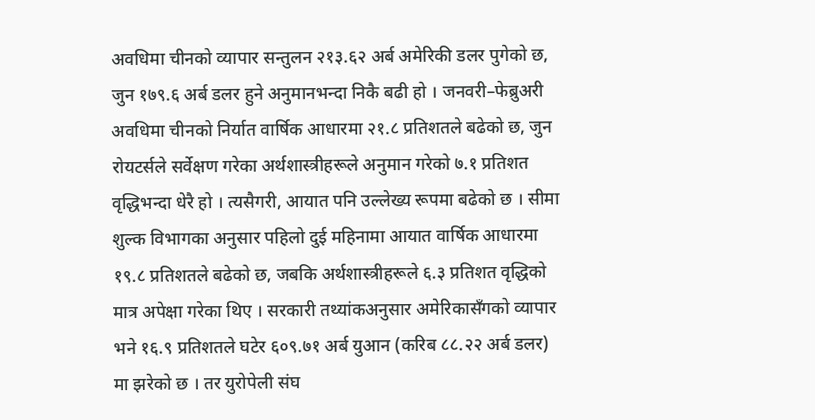अवधिमा चीनको व्यापार सन्तुलन २१३.६२ अर्ब अमेरिकी डलर पुगेको छ, जुन १७९.६ अर्ब डलर हुने अनुमानभन्दा निकै बढी हो । जनवरी–फेब्रुअरी अवधिमा चीनको निर्यात वार्षिक आधारमा २१.८ प्रतिशतले बढेको छ, जुन रोयटर्सले सर्वेक्षण गरेका अर्थशास्त्रीहरूले अनुमान गरेको ७.१ प्रतिशत वृद्धिभन्दा धेरै हो । त्यसैगरी, आयात पनि उल्लेख्य रूपमा बढेको छ । सीमा शुल्क विभागका अनुसार पहिलो दुई महिनामा आयात वार्षिक आधारमा १९.८ प्रतिशतले बढेको छ, जबकि अर्थशास्त्रीहरूले ६.३ प्रतिशत वृद्धिको मात्र अपेक्षा गरेका थिए । सरकारी तथ्यांकअनुसार अमेरिकासँगको व्यापार भने १६.९ प्रतिशतले घटेर ६०९.७१ अर्ब युआन (करिब ८८.२२ अर्ब डलर) मा झरेको छ । तर युरोपेली संघ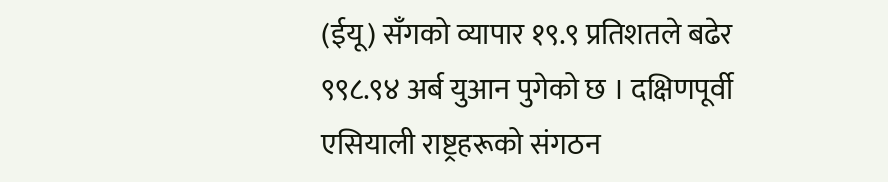(ईयू) सँगको व्यापार १९.९ प्रतिशतले बढेर ९९८.९४ अर्ब युआन पुगेको छ । दक्षिणपूर्वी एसियाली राष्ट्रहरूको संगठन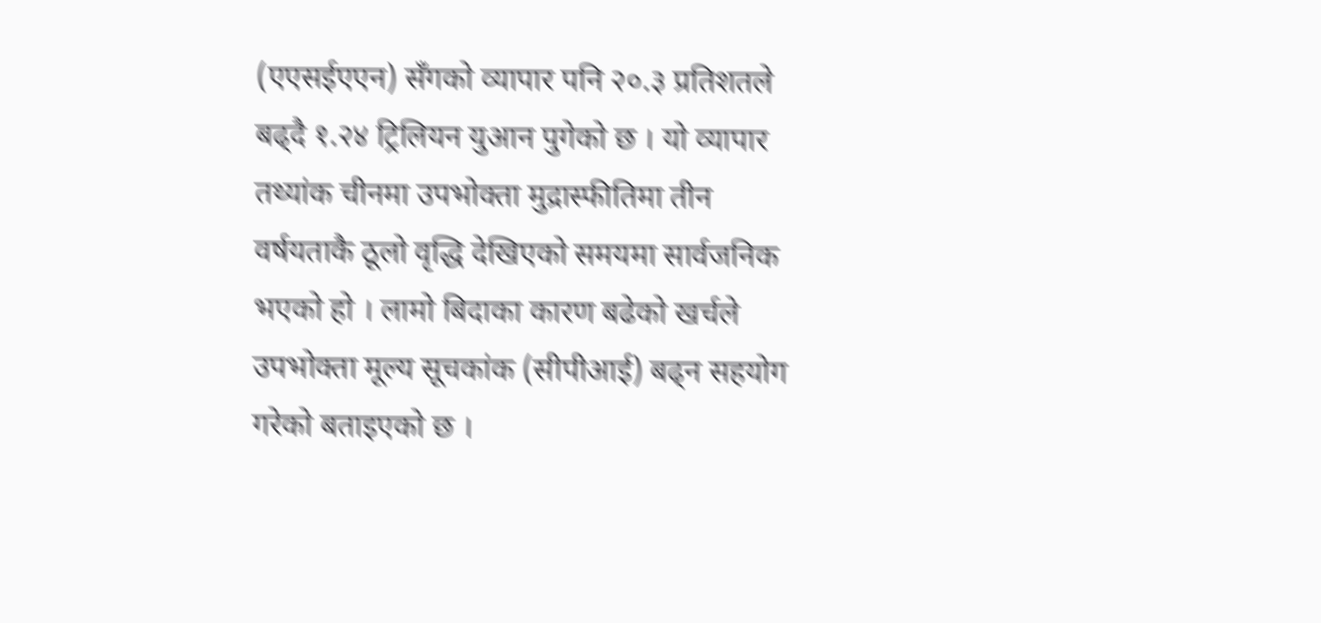(एएसईएएन) सँगको व्यापार पनि २०.३ प्रतिशतले बढ्दै १.२४ ट्रिलियन युआन पुगेको छ । यो व्यापार तथ्यांक चीनमा उपभोक्ता मुद्रास्फीतिमा तीन वर्षयताकै ठूलो वृद्धि देखिएको समयमा सार्वजनिक भएको हो । लामो बिदाका कारण बढेको खर्चले उपभोक्ता मूल्य सूचकांक (सीपीआई) बढ्न सहयोग गरेको बताइएको छ ।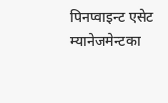पिनप्वाइन्ट एसेट म्यानेजमेन्टका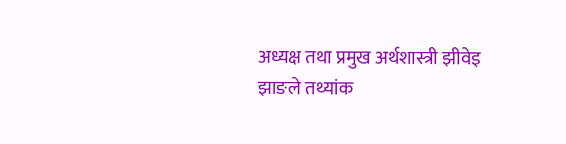अध्यक्ष तथा प्रमुख अर्थशास्त्री झीवेइ झाङले तथ्यांक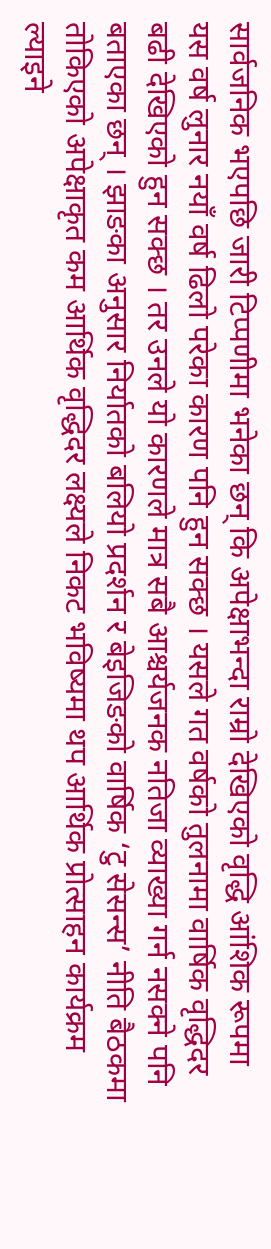सार्वजनिक भएपछि जारी टिप्पणीमा भनेका छन् कि अपेक्षाभन्दा राम्रो देखिएको वृद्धि आंशिक रूपमा यस वर्ष लुनार नयाँ वर्ष ढिलो परेका कारण पनि हुन सक्छ । यसले गत वर्षको तुलनामा वार्षिक वृद्धिदर बढी देखिएको हुन सक्छ । तर उनले यो कारणले मात्र सबै आश्चर्यजनक नतिजा व्याख्या गर्न नसक्ने पनि बताएका छन् । झाङका अनुसार निर्यातको बलियो प्रदर्शन र बेइजिङको वार्षिक ‘टु सेसन्स’ नीति बैठकमा तोकिएको अपेक्षाकृत कम आर्थिक वृद्धिदर लक्ष्यले निकट भविष्यमा थप आर्थिक प्रोत्साहन कार्यक्रम ल्याइने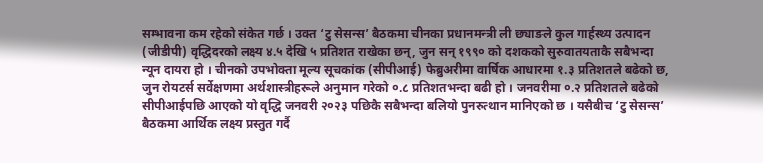सम्भावना कम रहेको संकेत गर्छ । उक्त ‘टु सेसन्स’ बैठकमा चीनका प्रधानमन्त्री ली छ्याङले कुल गार्हस्थ्य उत्पादन (जीडीपी) वृद्धिदरको लक्ष्य ४.५ देखि ५ प्रतिशत राखेका छन्, जुन सन् १९९० को दशकको सुरुवातयताकै सबैभन्दा न्यून दायरा हो । चीनको उपभोक्ता मूल्य सूचकांक (सीपीआई) फेब्रुअरीमा वार्षिक आधारमा १.३ प्रतिशतले बढेको छ, जुन रोयटर्स सर्वेक्षणमा अर्थशास्त्रीहरूले अनुमान गरेको ०.८ प्रतिशतभन्दा बढी हो । जनवरीमा ०.२ प्रतिशतले बढेको सीपीआईपछि आएको यो वृद्धि जनवरी २०२३ पछिकै सबैभन्दा बलियो पुनरुत्थान मानिएको छ । यसैबीच ‘टु सेसन्स’ बैठकमा आर्थिक लक्ष्य प्रस्तुत गर्दै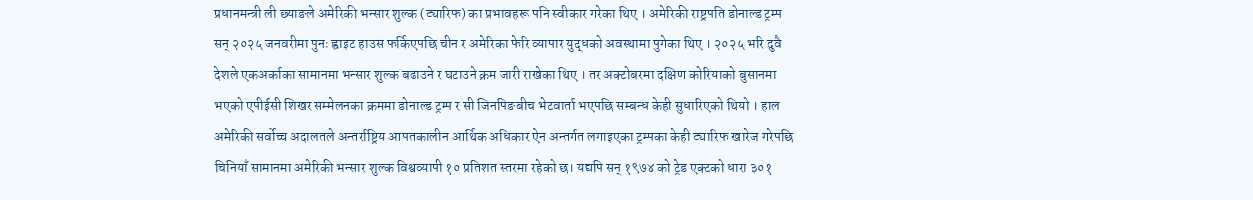प्रधानमन्त्री ली छ्याङले अमेरिकी भन्सार शुल्क (ट्यारिफ) का प्रभावहरू पनि स्वीकार गरेका थिए । अमेरिकी राष्ट्रपति डोनाल्ड ट्रम्प सन् २०२५ जनवरीमा पुनः ह्वाइट हाउस फर्किएपछि चीन र अमेरिका फेरि व्यापार युद्धको अवस्थामा पुगेका थिए । २०२५ भरि दुवै देशले एकअर्काका सामानमा भन्सार शुल्क बढाउने र घटाउने क्रम जारी राखेका थिए । तर अक्टोबरमा दक्षिण कोरियाको बुसानमा भएको एपीईसी शिखर सम्मेलनका क्रममा डोनाल्ड ट्रम्प र सी जिनपिङबीच भेटवार्ता भएपछि सम्बन्ध केही सुधारिएको थियो । हाल अमेरिकी सर्वोच्च अदालतले अन्तर्राष्ट्रिय आपतकालीन आर्थिक अधिकार ऐन अन्तर्गत लगाइएका ट्रम्पका केही ट्यारिफ खारेज गरेपछि चिनियाँ सामानमा अमेरिकी भन्सार शुल्क विश्वव्यापी १० प्रतिशत स्तरमा रहेको छ। यद्यपि सन् १९७४ को ट्रेड एक्टको धारा ३०१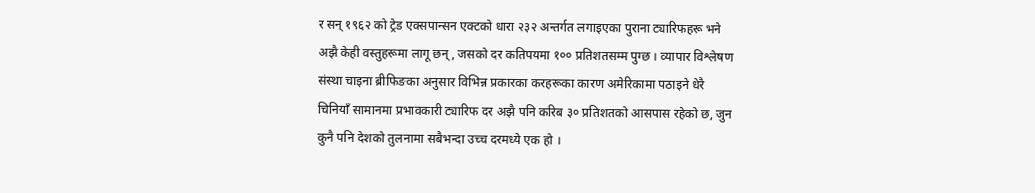र सन् १९६२ को ट्रेड एक्सपान्सन एक्टको धारा २३२ अन्तर्गत लगाइएका पुराना ट्यारिफहरू भने अझै केही वस्तुहरूमा लागू छन्, जसको दर कतिपयमा १०० प्रतिशतसम्म पुग्छ । व्यापार विश्लेषण संस्था चाइना ब्रीफिङका अनुसार विभिन्न प्रकारका करहरूका कारण अमेरिकामा पठाइने धेरै चिनियाँ सामानमा प्रभावकारी ट्यारिफ दर अझै पनि करिब ३० प्रतिशतको आसपास रहेको छ, जुन कुनै पनि देशको तुलनामा सबैभन्दा उच्च दरमध्ये एक हो ।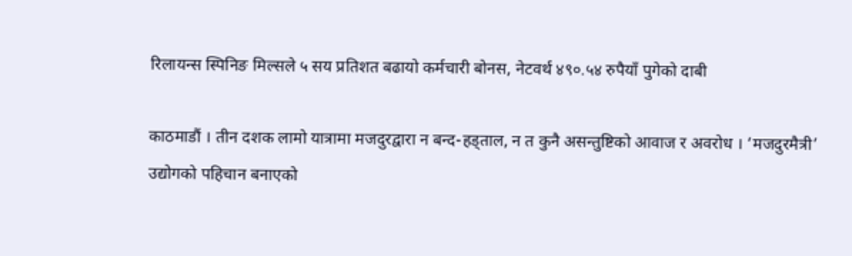रिलायन्स स्पिनिङ मिल्सले ५ सय प्रतिशत बढायो कर्मचारी बोनस, नेटवर्थ ४९०.५४ रुपैयाँ पुगेको दाबी

काठमाडौं । तीन दशक लामो यात्रामा मजदुरद्वारा न बन्द-हड्ताल, न त कुनै असन्तुष्टिको आवाज र अवरोध । ‘मजदुरमैत्री’ उद्योगको पहिचान बनाएको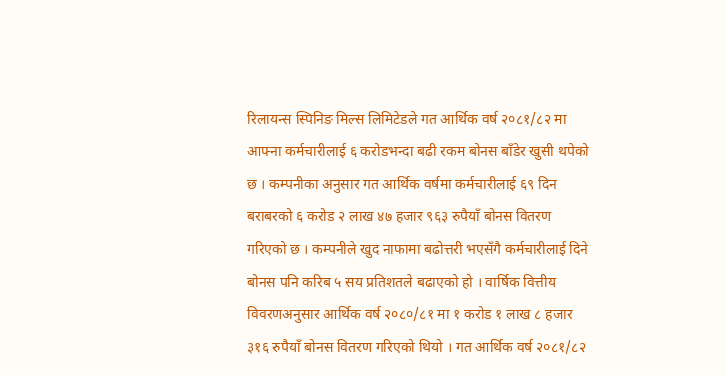रिलायन्स स्पिनिङ मिल्स लिमिटेडले गत आर्थिक वर्ष २०८१/८२ मा आफ्ना कर्मचारीलाई ६ करोडभन्दा बढी रकम बोनस बाँडेर खुसी थपेको छ । कम्पनीका अनुसार गत आर्थिक वर्षमा कर्मचारीलाई ६९ दिन बराबरको ६ करोड २ लाख ४७ हजार ९६३ रुपैयाँ बोनस वितरण गरिएको छ । कम्पनीले खुद नाफामा बढोत्तरी भएसँगै कर्मचारीलाई दिने बोनस पनि करिब ५ सय प्रतिशतले बढाएको हो । वार्षिक वित्तीय विवरणअनुसार आर्थिक वर्ष २०८०/८१ मा १ करोड १ लाख ८ हजार ३१६ रुपैयाँ बोनस वितरण गरिएको थियो । गत आर्थिक वर्ष २०८१/८२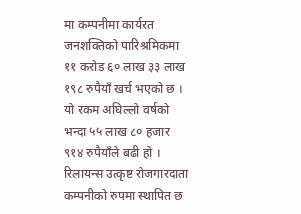मा कम्पनीमा कार्यरत जनशक्तिको पारिश्रमिकमा ११ करोड ६० लाख ३३ लाख १९८ रुपैयाँ खर्च भएको छ । यो रकम अघिल्लो वर्षको भन्दा ५५ लाख ८० हजार ९१४ रुपैयाँले बढी हो । रिलायन्स उत्कृष्ट रोजगारदाता कम्पनीको रुपमा स्थापित छ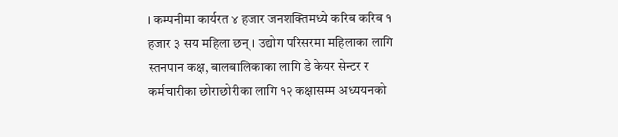। कम्पनीमा कार्यरत ४ हजार जनशक्तिमध्ये करिब करिब १ हजार ३ सय महिला छन् । उद्योग परिसरमा महिलाका लागि स्तनपान कक्ष, बालबालिकाका लागि डे केयर सेन्टर र कर्मचारीका छोराछोरीका लागि १२ कक्षासम्म अध्ययनको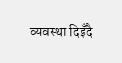व्यवस्था दिइँदै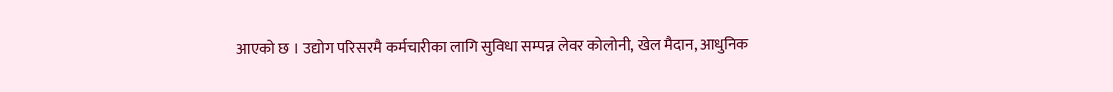आएको छ । उद्योग परिसरमै कर्मचारीका लागि सुविधा सम्पन्न लेवर कोलोनी, खेल मैदान, आधुनिक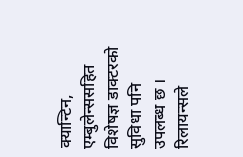क्यान्टिन, एम्बुलेन्ससहित विशेषज्ञ डाक्टरको सुविधा पनि उपलब्ध छ । रिलायन्सले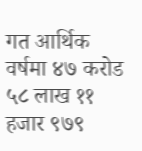गत आर्थिक वर्षमा ४७ करोड ५८ लाख ११ हजार ९७९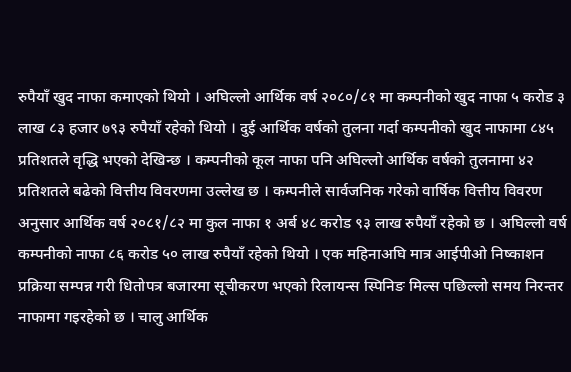रुपैयाँ खुद नाफा कमाएको थियो । अघिल्लो आर्थिक वर्ष २०८०/८१ मा कम्पनीको खुद नाफा ५ करोड ३ लाख ८३ हजार ७९३ रुपैयाँ रहेको थियो । दुई आर्थिक वर्षको तुलना गर्दा कम्पनीको खुद नाफामा ८४५ प्रतिशतले वृद्धि भएको देखिन्छ । कम्पनीको कूल नाफा पनि अघिल्लो आर्थिक वर्षको तुलनामा ४२ प्रतिशतले बढेको वित्तीय विवरणमा उल्लेख छ । कम्पनीले सार्वजनिक गरेको वार्षिक वित्तीय विवरण अनुसार आर्थिक वर्ष २०८१/८२ मा कुल नाफा १ अर्ब ४८ करोड ९३ लाख रुपैयाँ रहेको छ । अघिल्लो वर्ष कम्पनीको नाफा ८६ करोड ५० लाख रुपैयाँ रहेको थियो । एक महिनाअघि मात्र आईपीओ निष्काशन प्रक्रिया सम्पन्न गरी धितोपत्र बजारमा सूचीकरण भएको रिलायन्स स्पिनिङ मिल्स पछिल्लो समय निरन्तर नाफामा गइरहेको छ । चालु आर्थिक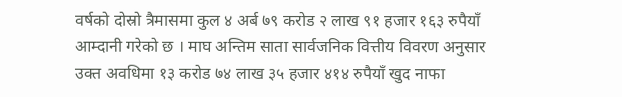वर्षको दोस्रो त्रैमासमा कुल ४ अर्ब ७९ करोड २ लाख ९१ हजार १६३ रुपैयाँ आम्दानी गरेको छ । माघ अन्तिम साता सार्वजनिक वित्तीय विवरण अनुसार उक्त अवधिमा १३ करोड ७४ लाख ३५ हजार ४१४ रुपैयाँ खुद नाफा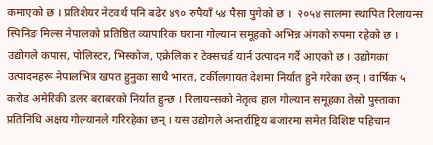कमाएको छ । प्रतिशेयर नेटवर्थ पनि बढेर ४९० रुपैयाँ ५४ पैसा पुगेको छ ।  २०५४ सालमा स्थापित रिलायन्स स्पिनिङ मिल्स नेपालको प्रतिष्ठित व्यापारिक घराना गोल्यान समूहको अभिन्न अंगको रुपमा रहेको छ । उद्योगले कपास, पोलिस्टर, भिस्कोज, एक्रेलिक र टेक्सचर्ड यार्न उत्पादन गर्दै आएको छ । उद्योगका उत्पादनहरू नेपालभित्र खपत हुनुका साथै भारत, टर्कीलगायत देशमा निर्यात हुने गरेका छन् । वार्षिक ५ करोड अमेरिकी डलर बराबरको निर्यात हुन्छ । रिलायन्सको नेतृत्व हाल गोल्यान समूहका तेस्रो पुस्ताका प्रतिनिधि अक्षय गोल्यानले गरिरहेका छन् । यस उद्योगले अन्तर्राष्ट्रिय बजारमा समेत विशिष्ट पहिचान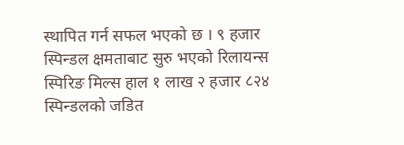स्थापित गर्न सफल भएको छ । ९ हजार स्पिन्डल क्षमताबाट सुरु भएको रिलायन्स स्पिरिङ मिल्स हाल १ लाख २ हजार ८२४ स्पिन्डलको जडित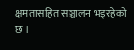क्षमतासहित सञ्चालन भइरहेको छ ।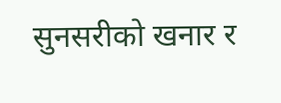सुनसरीको खनार र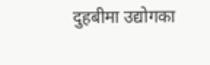दुहबीमा उद्योगका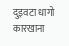दुइवटा धागो कारखाना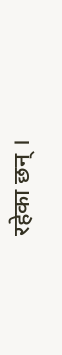रहेका छन् ।